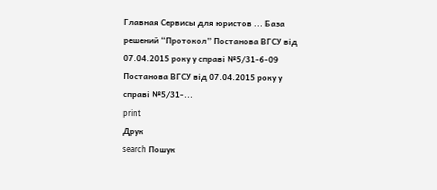Главная Сервисы для юристов ... База решений “Протокол” Постанова ВГСУ від 07.04.2015 року у справі №5/31-б-09 Постанова ВГСУ від 07.04.2015 року у справі №5/31-...
print
Друк
search Пошук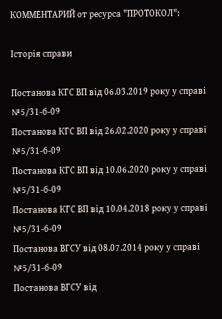КОММЕНТАРИЙ от ресурса "ПРОТОКОЛ":

Історія справи

Постанова КГС ВП від 06.03.2019 року у справі №5/31-б-09
Постанова КГС ВП від 26.02.2020 року у справі №5/31-б-09
Постанова КГС ВП від 10.06.2020 року у справі №5/31-б-09
Постанова КГС ВП від 10.04.2018 року у справі №5/31-б-09
Постанова ВГСУ від 08.07.2014 року у справі №5/31-б-09
Постанова ВГСУ від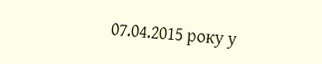07.04.2015 року у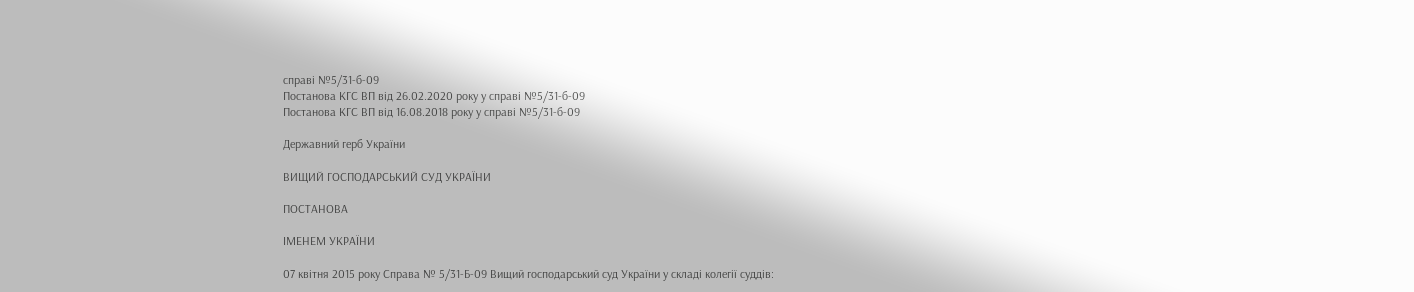справі №5/31-б-09
Постанова КГС ВП від 26.02.2020 року у справі №5/31-б-09
Постанова КГС ВП від 16.08.2018 року у справі №5/31-б-09

Державний герб України

ВИЩИЙ ГОСПОДАРСЬКИЙ СУД УКРАЇНИ

ПОСТАНОВА

ІМЕНЕМ УКРАЇНИ

07 квітня 2015 року Справа № 5/31-Б-09 Вищий господарський суд України у складі колегії суддів: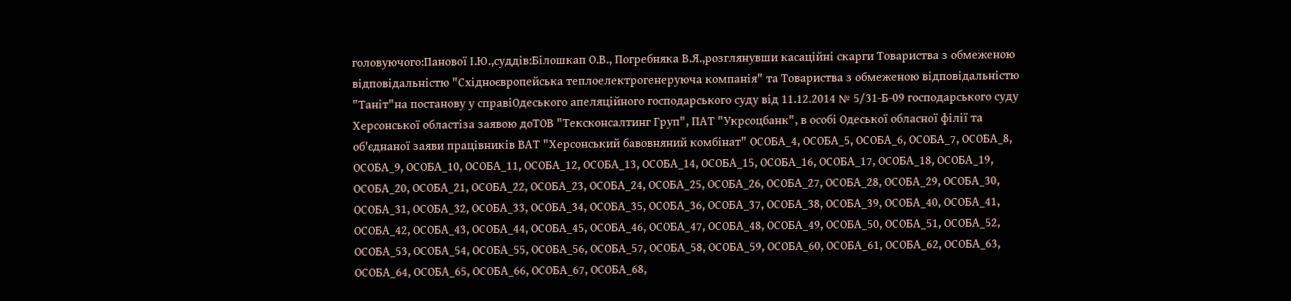головуючого:Панової І.Ю.,суддів:Білошкап О.В., Погребняка В.Я.,розглянувши касаційні скарги Товариства з обмеженою відповідальністю "Східноєвропейська теплоелектрогенеруюча компанія" та Товариства з обмеженою відповідальністю "Таніт"на постанову у справіОдеського апеляційного господарського суду від 11.12.2014 № 5/31-Б-09 господарського суду Херсонської областіза заявою доТОВ "Тексконсалтинг Груп", ПАТ "Укрсоцбанк", в особі Одеської обласної філії та об'єднаної заяви працівників ВАТ "Херсонський бавовняний комбінат" ОСОБА_4, ОСОБА_5, ОСОБА_6, ОСОБА_7, ОСОБА_8, ОСОБА_9, ОСОБА_10, ОСОБА_11, ОСОБА_12, ОСОБА_13, ОСОБА_14, ОСОБА_15, ОСОБА_16, ОСОБА_17, ОСОБА_18, ОСОБА_19, ОСОБА_20, ОСОБА_21, ОСОБА_22, ОСОБА_23, ОСОБА_24, ОСОБА_25, ОСОБА_26, ОСОБА_27, ОСОБА_28, ОСОБА_29, ОСОБА_30, ОСОБА_31, ОСОБА_32, ОСОБА_33, ОСОБА_34, ОСОБА_35, ОСОБА_36, ОСОБА_37, ОСОБА_38, ОСОБА_39, ОСОБА_40, ОСОБА_41, ОСОБА_42, ОСОБА_43, ОСОБА_44, ОСОБА_45, ОСОБА_46, ОСОБА_47, ОСОБА_48, ОСОБА_49, ОСОБА_50, ОСОБА_51, ОСОБА_52, ОСОБА_53, ОСОБА_54, ОСОБА_55, ОСОБА_56, ОСОБА_57, ОСОБА_58, ОСОБА_59, ОСОБА_60, ОСОБА_61, ОСОБА_62, ОСОБА_63, ОСОБА_64, ОСОБА_65, ОСОБА_66, ОСОБА_67, ОСОБА_68,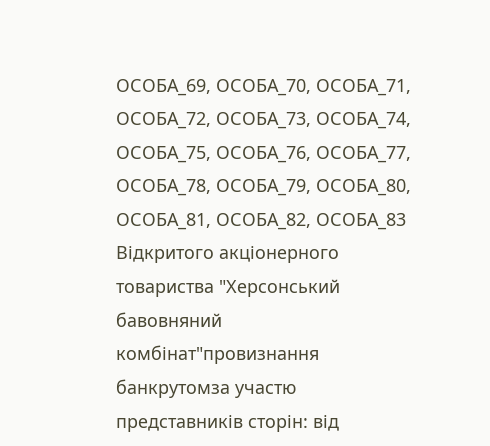ОСОБА_69, ОСОБА_70, ОСОБА_71, ОСОБА_72, ОСОБА_73, ОСОБА_74, ОСОБА_75, ОСОБА_76, ОСОБА_77, ОСОБА_78, ОСОБА_79, ОСОБА_80, ОСОБА_81, ОСОБА_82, ОСОБА_83 Відкритого акціонерного товариства "Херсонський бавовняний комбінат"провизнання банкрутомза участю представників сторін: від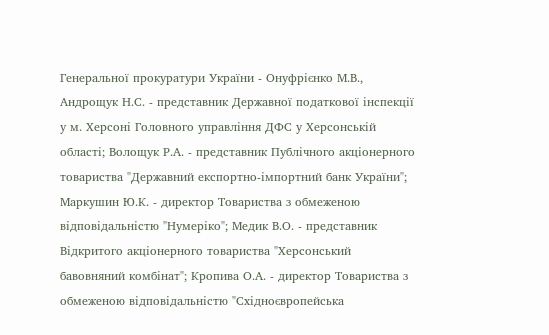Генеральної прокуратури України - Онуфрієнко М.В., Андрощук Н.С. - представник Державної податкової інспекції у м. Херсоні Головного управління ДФС у Херсонській області; Волощук Р.А. - представник Публічного акціонерного товариства "Державний експортно-імпортний банк України"; Маркушин Ю.К. - директор Товариства з обмеженою відповідальністю "Нумеріко"; Медик В.О. - представник Відкритого акціонерного товариства "Херсонський бавовняний комбінат"; Кропива О.А. - директор Товариства з обмеженою відповідальністю "Східноєвропейська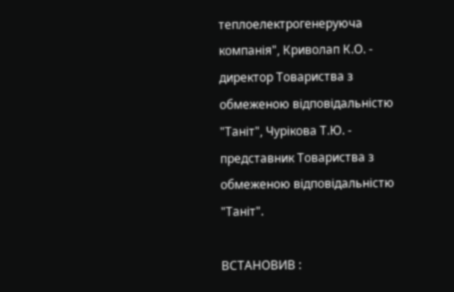теплоелектрогенеруюча компанія", Криволап К.О. - директор Товариства з обмеженою відповідальністю "Таніт", Чурікова Т.Ю. - представник Товариства з обмеженою відповідальністю "Таніт".

ВСТАНОВИВ :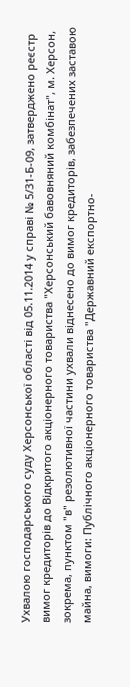Ухвалою господарського суду Херсонської області від 05.11.2014 у справі № 5/31-Б-09, затверджено реєстр вимог кредиторів до Відкритого акціонерного товариства "Херсонський бавовняний комбінат", м. Херсон, зокрема, пунктом "в" резолютивної частини ухвали віднесено до вимог кредиторів, забезпечених заставою майна, вимоги: Публічного акціонерного товариства "Державний експортно-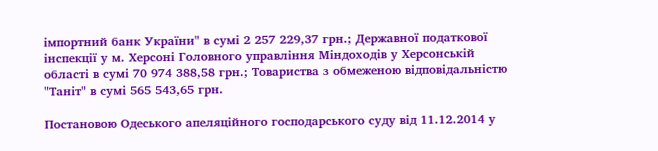імпортний банк України" в сумі 2 257 229,37 грн.; Державної податкової інспекції у м. Херсоні Головного управління Міндоходів у Херсонській області в сумі 70 974 388,58 грн.; Товариства з обмеженою відповідальністю "Таніт" в сумі 565 543,65 грн.

Постановою Одеського апеляційного господарського суду від 11.12.2014 у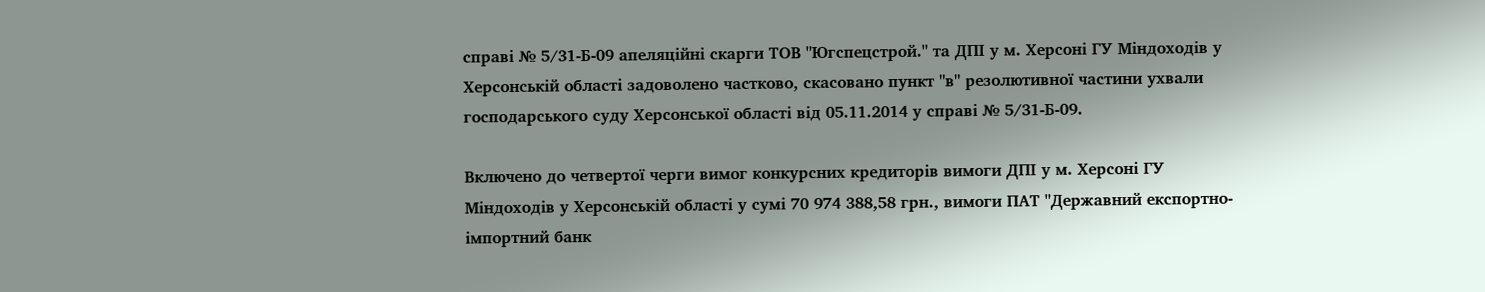справі № 5/31-Б-09 апеляційні скарги ТОВ "Югспецстрой." та ДПІ у м. Херсоні ГУ Міндоходів у Херсонській області задоволено частково, скасовано пункт "в" резолютивної частини ухвали господарського суду Херсонської області від 05.11.2014 у справі № 5/31-Б-09.

Включено до четвертої черги вимог конкурсних кредиторів вимоги ДПІ у м. Херсоні ГУ Міндоходів у Херсонській області у сумі 70 974 388,58 грн., вимоги ПАТ "Державний експортно-імпортний банк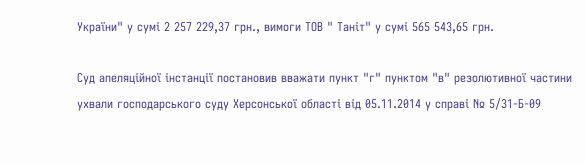України" у сумі 2 257 229,37 грн., вимоги ТОВ " Таніт" у сумі 565 543,65 грн.

Суд апеляційної інстанції постановив вважати пункт "г" пунктом "в" резолютивної частини ухвали господарського суду Херсонської області від 05.11.2014 у справі № 5/31-Б-09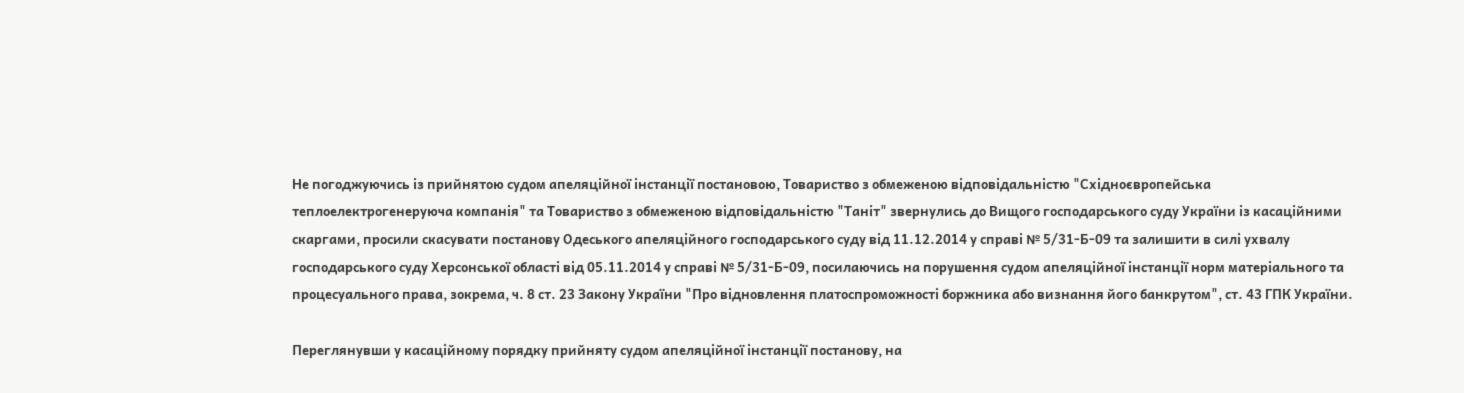Не погоджуючись із прийнятою судом апеляційної інстанції постановою, Товариство з обмеженою відповідальністю "Східноєвропейська теплоелектрогенеруюча компанія" та Товариство з обмеженою відповідальністю "Таніт" звернулись до Вищого господарського суду України із касаційними скаргами, просили скасувати постанову Одеського апеляційного господарського суду від 11.12.2014 у справі № 5/31-Б-09 та залишити в силі ухвалу господарського суду Херсонської області від 05.11.2014 у справі № 5/31-Б-09, посилаючись на порушення судом апеляційної інстанції норм матеріального та процесуального права, зокрема, ч. 8 ст. 23 Закону України "Про відновлення платоспроможності боржника або визнання його банкрутом", ст. 43 ГПК України.

Переглянувши у касаційному порядку прийняту судом апеляційної інстанції постанову, на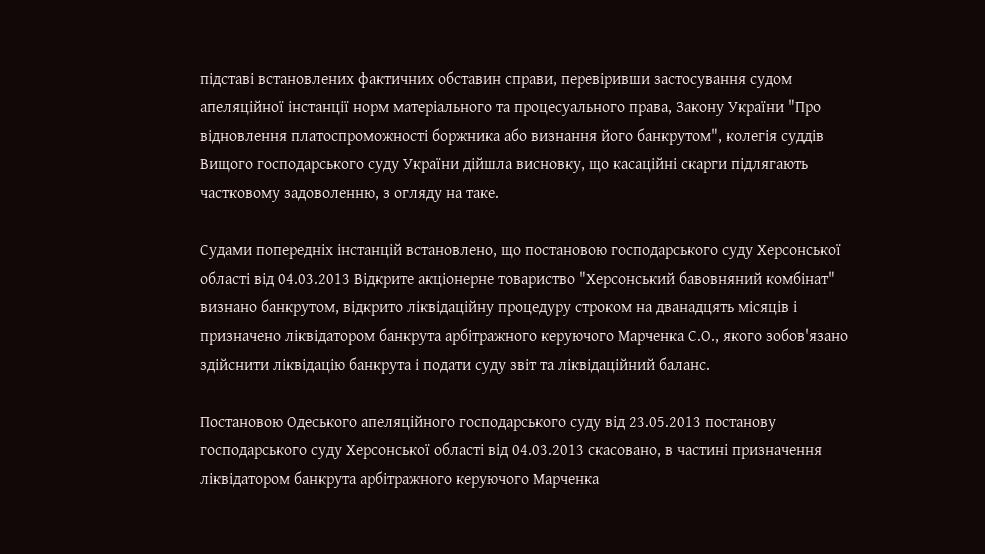підставі встановлених фактичних обставин справи, перевіривши застосування судом апеляційної інстанції норм матеріального та процесуального права, Закону України "Про відновлення платоспроможності боржника або визнання його банкрутом", колегія суддів Вищого господарського суду України дійшла висновку, що касаційні скарги підлягають частковому задоволенню, з огляду на таке.

Судами попередніх інстанцій встановлено, що постановою господарського суду Херсонської області від 04.03.2013 Відкрите акціонерне товариство "Херсонський бавовняний комбінат" визнано банкрутом, відкрито ліквідаційну процедуру строком на дванадцять місяців і призначено ліквідатором банкрута арбітражного керуючого Марченка С.О., якого зобов'язано здійснити ліквідацію банкрута і подати суду звіт та ліквідаційний баланс.

Постановою Одеського апеляційного господарського суду від 23.05.2013 постанову господарського суду Херсонської області від 04.03.2013 скасовано, в частині призначення ліквідатором банкрута арбітражного керуючого Марченка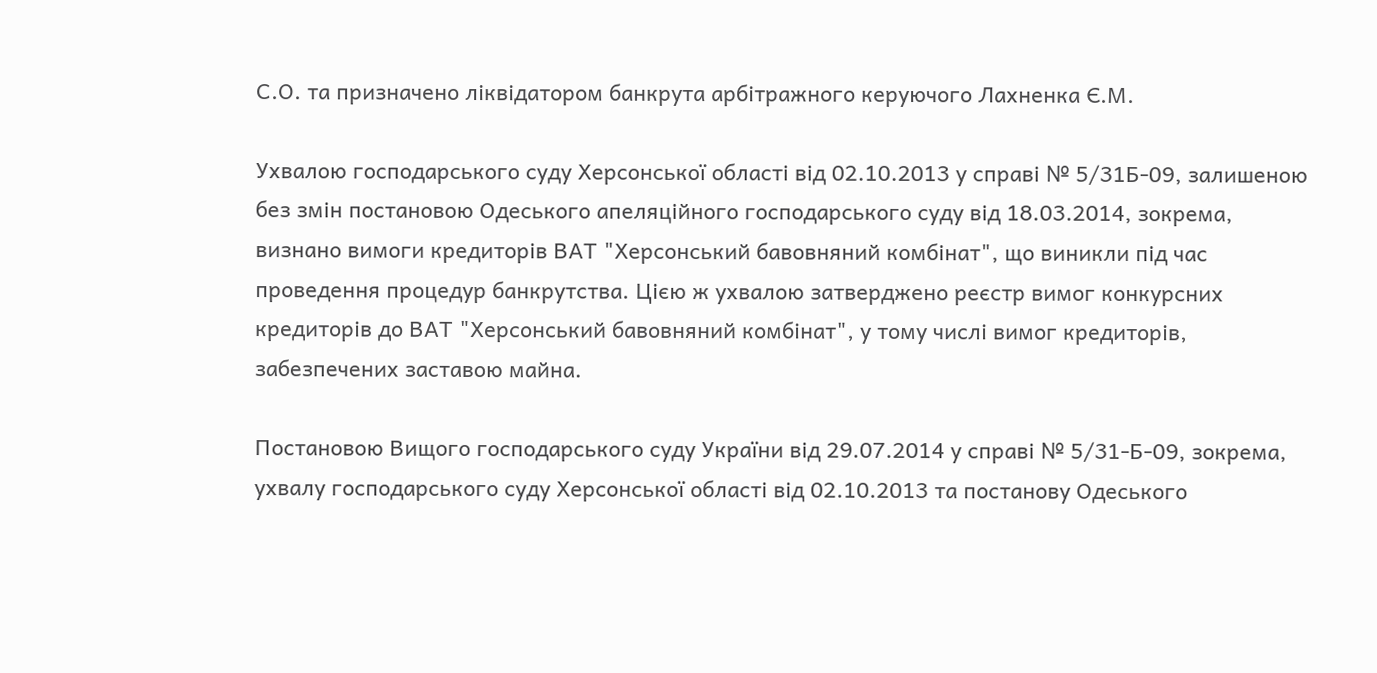С.О. та призначено ліквідатором банкрута арбітражного керуючого Лахненка Є.М.

Ухвалою господарського суду Херсонської області від 02.10.2013 у справі № 5/31Б-09, залишеною без змін постановою Одеського апеляційного господарського суду від 18.03.2014, зокрема, визнано вимоги кредиторів ВАТ "Херсонський бавовняний комбінат", що виникли під час проведення процедур банкрутства. Цією ж ухвалою затверджено реєстр вимог конкурсних кредиторів до ВАТ "Херсонський бавовняний комбінат", у тому числі вимог кредиторів, забезпечених заставою майна.

Постановою Вищого господарського суду України від 29.07.2014 у справі № 5/31-Б-09, зокрема, ухвалу господарського суду Херсонської області від 02.10.2013 та постанову Одеського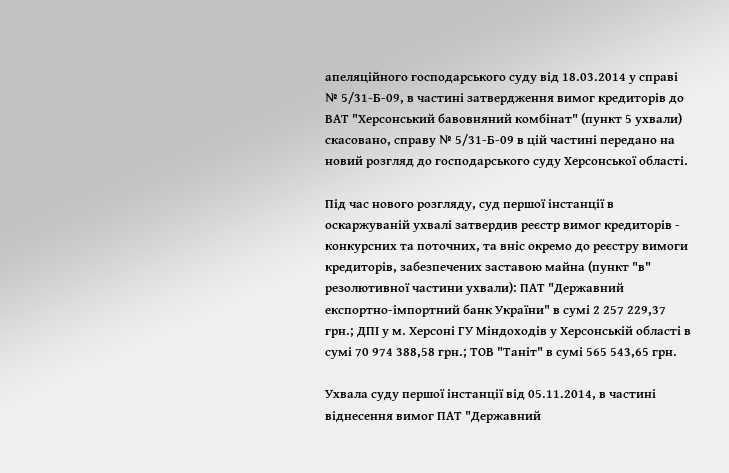апеляційного господарського суду від 18.03.2014 у справі № 5/31-Б-09, в частині затвердження вимог кредиторів до ВАТ "Херсонський бавовняний комбінат" (пункт 5 ухвали) скасовано, справу № 5/31-Б-09 в цій частині передано на новий розгляд до господарського суду Херсонської області.

Під час нового розгляду, суд першої інстанції в оскаржуваній ухвалі затвердив реєстр вимог кредиторів - конкурсних та поточних, та вніс окремо до реєстру вимоги кредиторів, забезпечених заставою майна (пункт "в" резолютивної частини ухвали): ПАТ "Державний експортно-імпортний банк України" в сумі 2 257 229,37 грн.; ДПІ у м. Херсоні ГУ Міндоходів у Херсонській області в сумі 70 974 388,58 грн.; ТОВ "Таніт" в сумі 565 543,65 грн.

Ухвала суду першої інстанції від 05.11.2014, в частині віднесення вимог ПАТ "Державний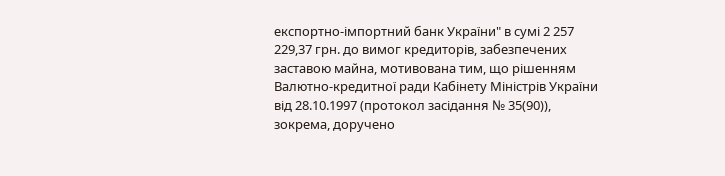експортно-імпортний банк України" в сумі 2 257 229,37 грн. до вимог кредиторів, забезпечених заставою майна, мотивована тим, що рішенням Валютно-кредитної ради Кабінету Міністрів України від 28.10.1997 (протокол засідання № 35(90)), зокрема, доручено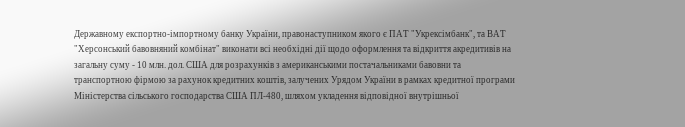Державному експортно-імпортному банку України, правонаступником якого є ПАТ "Укрексімбанк", та ВАТ "Херсонський бавовняний комбінат" виконати всі необхідні дії щодо оформлення та відкриття акредитивів на загальну суму - 10 млн. дол. США для розрахунків з американськими постачальниками бавовни та транспортною фірмою за рахунок кредитних коштів, залучених Урядом України в рамках кредитної програми Міністерства сільського господарства США ПЛ-480, шляхом укладення відповідної внутрішньої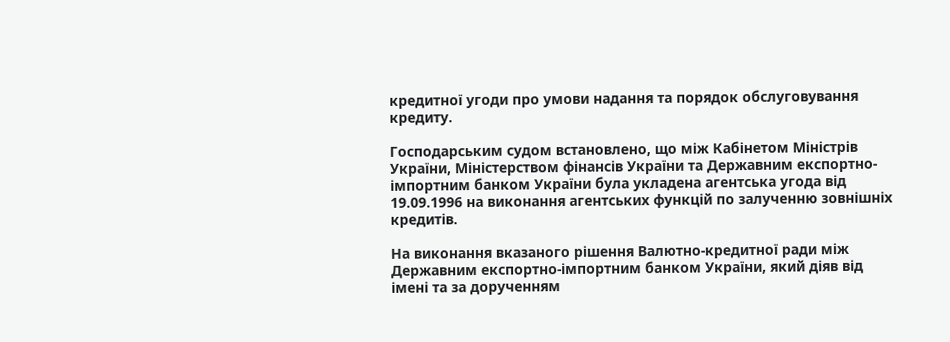кредитної угоди про умови надання та порядок обслуговування кредиту.

Господарським судом встановлено, що між Кабінетом Міністрів України, Міністерством фінансів України та Державним експортно-імпортним банком України була укладена агентська угода від 19.09.1996 на виконання агентських функцій по залученню зовнішніх кредитів.

На виконання вказаного рішення Валютно-кредитної ради між Державним експортно-імпортним банком України, який діяв від імені та за дорученням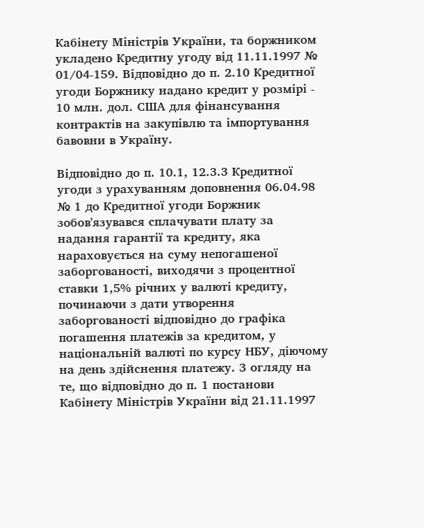Кабінету Міністрів України, та боржником укладено Кредитну угоду від 11.11.1997 № 01/04-159. Відповідно до п. 2.10 Кредитної угоди Боржнику надано кредит у розмірі - 10 млн. дол. США для фінансування контрактів на закупівлю та імпортування бавовни в Україну.

Відповідно до п. 10.1, 12.3.3 Кредитної угоди з урахуванням доповнення 06.04.98 № 1 до Кредитної угоди Боржник зобов'язувався сплачувати плату за надання гарантії та кредиту, яка нараховується на суму непогашеної заборгованості, виходячи з процентної ставки 1,5% річних у валюті кредиту, починаючи з дати утворення заборгованості відповідно до графіка погашення платежів за кредитом, у національній валюті по курсу НБУ, діючому на день здійснення платежу. З огляду на те, що відповідно до п. 1 постанови Кабінету Міністрів України від 21.11.1997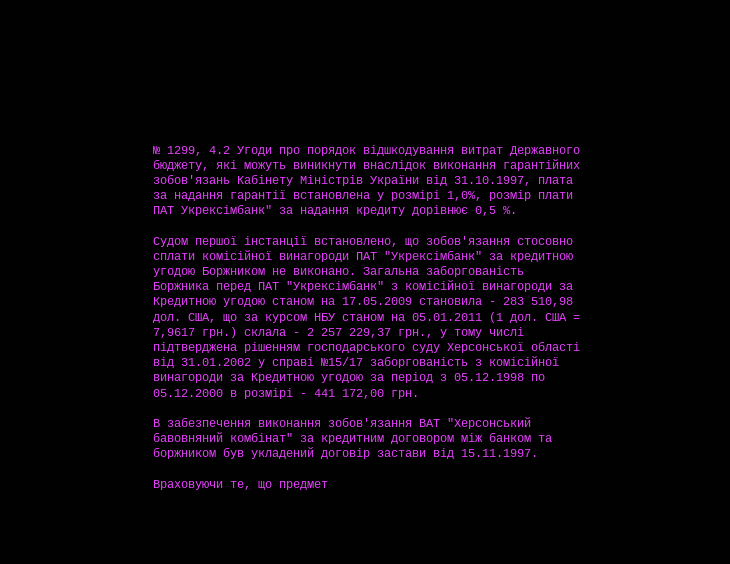№ 1299, 4.2 Угоди про порядок відшкодування витрат Державного бюджету, які можуть виникнути внаслідок виконання гарантійних зобов'язань Кабінету Міністрів України від 31.10.1997, плата за надання гарантії встановлена у розмірі 1,0%, розмір плати ПАТ Укрексімбанк" за надання кредиту дорівнює 0,5 %.

Судом першої інстанції встановлено, що зобов'язання стосовно сплати комісійної винагороди ПАТ "Укрексімбанк" за кредитною угодою Боржником не виконано. Загальна заборгованість Боржника перед ПАТ "Укрексімбанк" з комісійної винагороди за Кредитною угодою станом на 17.05.2009 становила - 283 510,98 дол. США, що за курсом НБУ станом на 05.01.2011 (1 дол. США = 7,9617 грн.) склала - 2 257 229,37 грн., у тому числі підтверджена рішенням господарського суду Херсонської області від 31.01.2002 у справі №15/17 заборгованість з комісійної винагороди за Кредитною угодою за період з 05.12.1998 по 05.12.2000 в розмірі - 441 172,00 грн.

В забезпечення виконання зобов'язання ВАТ "Херсонський бавовняний комбінат" за кредитним договором між банком та боржником був укладений договір застави від 15.11.1997.

Враховуючи те, що предмет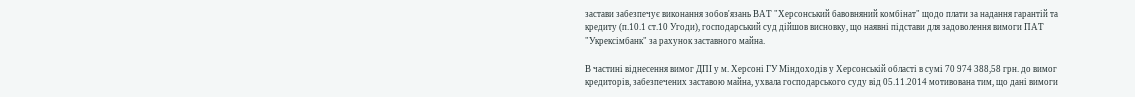застави забезпечує виконання зобов'язань ВАТ "Херсонський бавовняний комбінат" щодо плати за надання гарантій та кредиту (п.10.1 ст.10 Угоди), господарський суд дійшов висновку, що наявні підстави для задоволення вимоги ПАТ "Укрексімбанк" за рахунок заставного майна.

В частині віднесення вимог ДПІ у м. Херсоні ГУ Міндоходів у Херсонській області в сумі 70 974 388,58 грн. до вимог кредиторів, забезпечених заставою майна, ухвала господарського суду від 05.11.2014 мотивована тим, що дані вимоги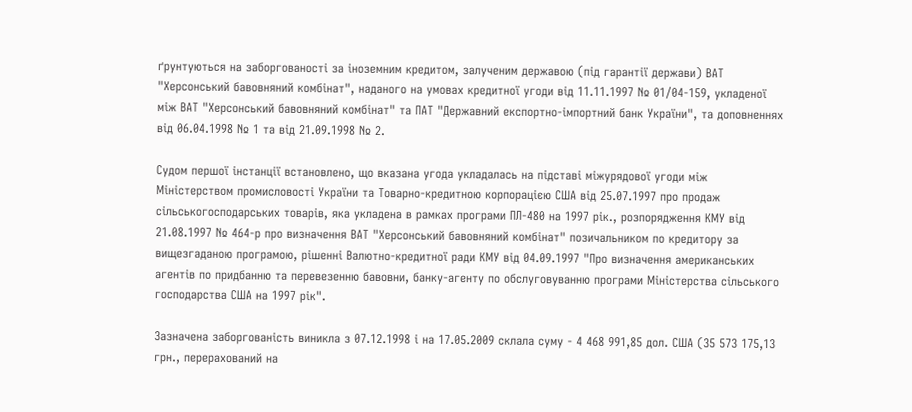ґрунтуються на заборгованості за іноземним кредитом, залученим державою (під гарантії держави) ВАТ "Херсонський бавовняний комбінат", наданого на умовах кредитної угоди від 11.11.1997 № 01/04-159, укладеної між ВАТ "Херсонський бавовняний комбінат" та ПАТ "Державний експортно-імпортний банк України", та доповненнях від 06.04.1998 № 1 та від 21.09.1998 № 2.

Судом першої інстанції встановлено, що вказана угода укладалась на підставі міжурядової угоди між Міністерством промисловості України та Товарно-кредитною корпорацією США від 25.07.1997 про продаж сільськогосподарських товарів, яка укладена в рамках програми ПЛ-480 на 1997 рік., розпорядження КМУ від 21.08.1997 № 464-р про визначення ВАТ "Херсонський бавовняний комбінат" позичальником по кредитору за вищезгаданою програмою, рішенні Валютно-кредитної ради КМУ від 04.09.1997 "Про визначення американських агентів по придбанню та перевезенню бавовни, банку-агенту по обслуговуванню програми Міністерства сільського господарства США на 1997 рік".

Зазначена заборгованість виникла з 07.12.1998 і на 17.05.2009 склала суму - 4 468 991,85 дол. США (35 573 175,13 грн., перерахований на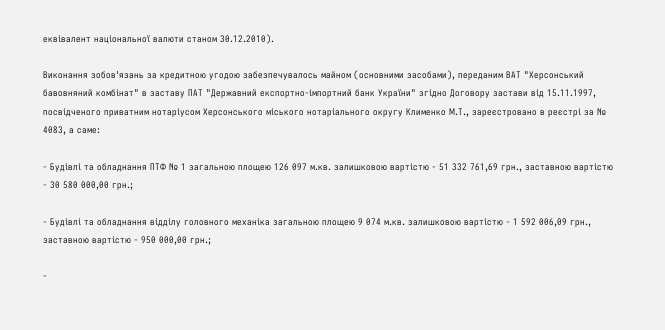еквівалент національної валюти станом 30.12.2010).

Виконання зобов'язань за кредитною угодою забезпечувалось майном (основними засобами), переданим ВАТ "Херсонський бавовняний комбінат" в заставу ПАТ "Державний експортно-імпортний банк України" згідно Договору застави від 15.11.1997, посвідченого приватним нотаріусом Херсонського міського нотаріального округу Клименко М.Т., зареєстровано в реєстрі за № 4083, а саме:

- Будівлі та обладнання ПТФ № 1 загальною площею 126 097 м.кв. залишковою вартістю - 51 332 761,69 грн., заставною вартістю - 30 580 000,00 грн.;

- Будівлі та обладнання відділу головного механіка загальною площею 9 074 м.кв. залишковою вартістю - 1 592 006,09 грн., заставною вартістю - 950 000,00 грн.;

-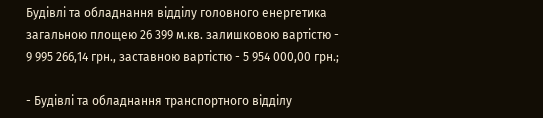Будівлі та обладнання відділу головного енергетика загальною площею 26 399 м.кв. залишковою вартістю - 9 995 266,14 грн., заставною вартістю - 5 954 000,00 грн.;

- Будівлі та обладнання транспортного відділу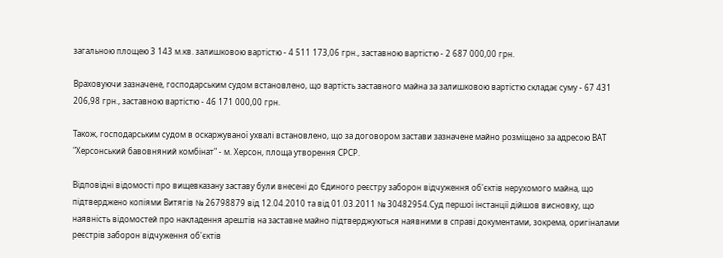загальною площею 3 143 м.кв. залишковою вартістю - 4 511 173,06 грн., заставною вартістю - 2 687 000,00 грн.

Враховуючи зазначене, господарським судом встановлено, що вартість заставного майна за залишковою вартістю складає суму - 67 431 206,98 грн., заставною вартістю - 46 171 000,00 грн.

Також, господарським судом в оскаржуваної ухвалі встановлено, що за договором застави зазначене майно розміщено за адресою ВАТ "Херсонський бавовняний комбінат" - м. Херсон, площа утворення СРСР.

Відповідні відомості про вищевказану заставу були внесені до Єдиного реєстру заборон відчуження об'єктів нерухомого майна, що підтверджено копіями Витягів № 26798879 від 12.04.2010 та від 01.03.2011 № 30482954.Суд першої інстанції дійшов висновку, що наявність відомостей про накладення арештів на заставне майно підтверджуються наявними в справі документами, зокрема, оригіналами реєстрів заборон відчуження об'єктів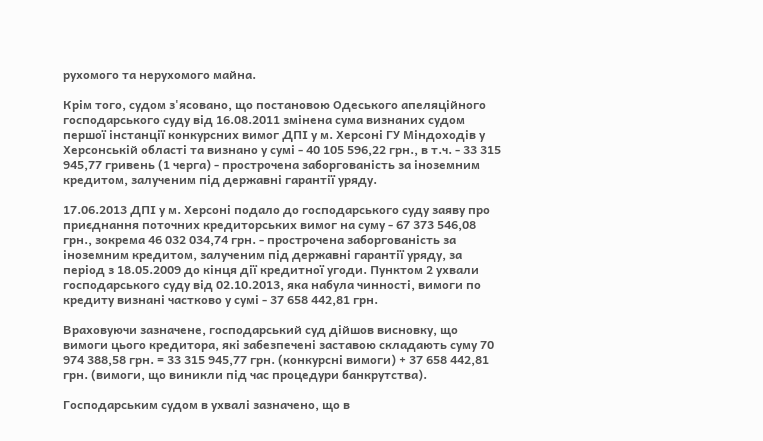рухомого та нерухомого майна.

Крім того, судом з'ясовано, що постановою Одеського апеляційного господарського суду від 16.08.2011 змінена сума визнаних судом першої інстанції конкурсних вимог ДПІ у м. Херсоні ГУ Міндоходів у Херсонській області та визнано у сумі - 40 105 596,22 грн., в т.ч. - 33 315 945,77 гривень (1 черга) - прострочена заборгованість за іноземним кредитом, залученим під державні гарантії уряду.

17.06.2013 ДПІ у м. Херсоні подало до господарського суду заяву про приєднання поточних кредиторських вимог на суму - 67 373 546,08 грн., зокрема 46 032 034,74 грн. - прострочена заборгованість за іноземним кредитом, залученим під державні гарантії уряду, за період з 18.05.2009 до кінця дії кредитної угоди. Пунктом 2 ухвали господарського суду від 02.10.2013, яка набула чинності, вимоги по кредиту визнані частково у сумі - 37 658 442,81 грн.

Враховуючи зазначене, господарський суд дійшов висновку, що вимоги цього кредитора, які забезпечені заставою складають суму 70 974 388,58 грн. = 33 315 945,77 грн. (конкурсні вимоги) + 37 658 442,81 грн. (вимоги, що виникли під час процедури банкрутства).

Господарським судом в ухвалі зазначено, що в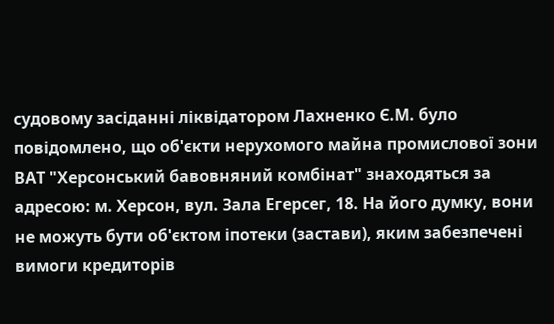судовому засіданні ліквідатором Лахненко Є.М. було повідомлено, що об'єкти нерухомого майна промислової зони ВАТ "Херсонський бавовняний комбінат" знаходяться за адресою: м. Херсон, вул. Зала Егерсег, 18. На його думку, вони не можуть бути об'єктом іпотеки (застави), яким забезпечені вимоги кредиторів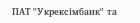ПАТ "Укрексімбанк" та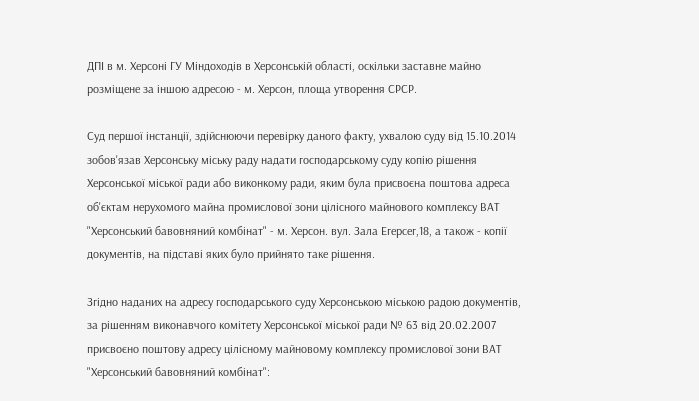ДПІ в м. Херсоні ГУ Міндоходів в Херсонській області, оскільки заставне майно розміщене за іншою адресою - м. Херсон, площа утворення СРСР.

Суд першої інстанції, здійснюючи перевірку даного факту, ухвалою суду від 15.10.2014 зобов'язав Херсонську міську раду надати господарському суду копію рішення Херсонської міської ради або виконкому ради, яким була присвоєна поштова адреса об'єктам нерухомого майна промислової зони цілісного майнового комплексу ВАТ "Херсонський бавовняний комбінат" - м. Херсон. вул. Зала Егерсег,18, а також - копії документів, на підставі яких було прийнято таке рішення.

Згідно наданих на адресу господарського суду Херсонською міською радою документів, за рішенням виконавчого комітету Херсонської міської ради № 63 від 20.02.2007 присвоєно поштову адресу цілісному майновому комплексу промислової зони ВАТ "Херсонський бавовняний комбінат":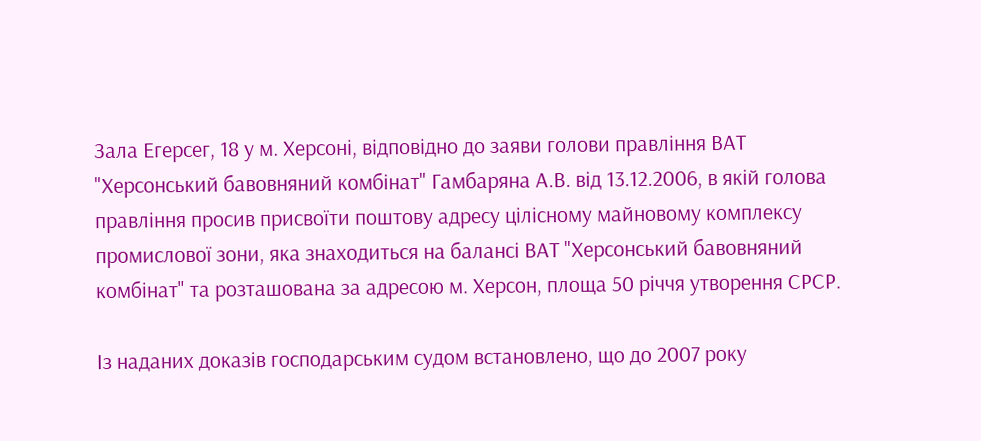Зала Егерсег, 18 у м. Херсоні, відповідно до заяви голови правління ВАТ "Херсонський бавовняний комбінат" Гамбаряна А.В. від 13.12.2006, в якій голова правління просив присвоїти поштову адресу цілісному майновому комплексу промислової зони, яка знаходиться на балансі ВАТ "Херсонський бавовняний комбінат" та розташована за адресою м. Херсон, площа 50 річчя утворення СРСР.

Із наданих доказів господарським судом встановлено, що до 2007 року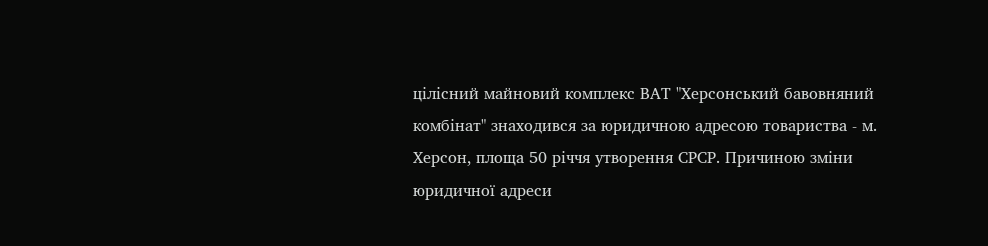цілісний майновий комплекс ВАТ "Херсонський бавовняний комбінат" знаходився за юридичною адресою товариства - м. Херсон, площа 50 річчя утворення СРСР. Причиною зміни юридичної адреси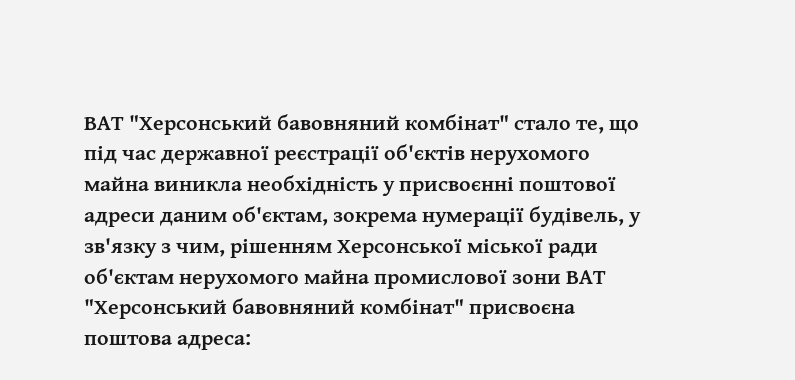ВАТ "Херсонський бавовняний комбінат" стало те, що під час державної реєстрації об'єктів нерухомого майна виникла необхідність у присвоєнні поштової адреси даним об'єктам, зокрема нумерації будівель, у зв'язку з чим, рішенням Херсонської міської ради об'єктам нерухомого майна промислової зони ВАТ "Херсонський бавовняний комбінат" присвоєна поштова адреса: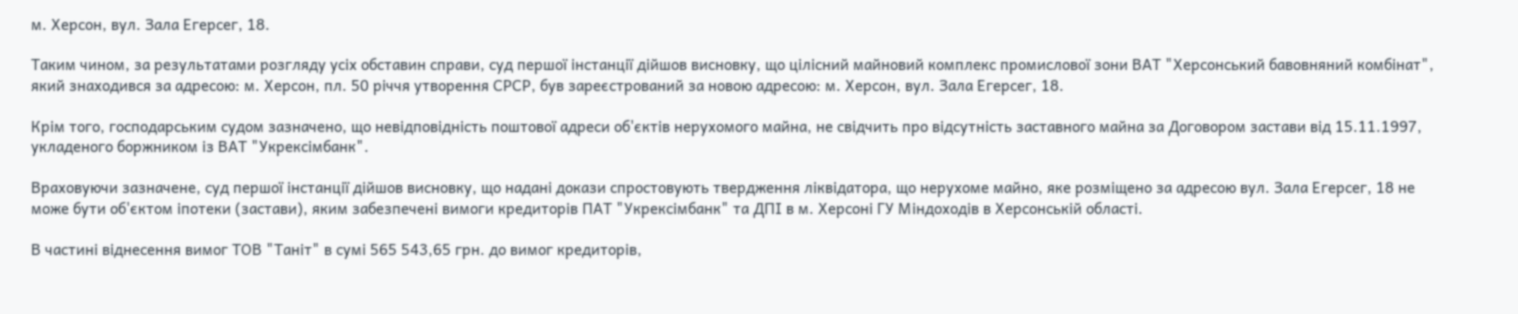м. Херсон, вул. Зала Егерсег, 18.

Таким чином, за результатами розгляду усіх обставин справи, суд першої інстанції дійшов висновку, що цілісний майновий комплекс промислової зони ВАТ "Херсонський бавовняний комбінат", який знаходився за адресою: м. Херсон, пл. 50 річчя утворення СРСР, був зареєстрований за новою адресою: м. Херсон, вул. Зала Егерсег, 18.

Крім того, господарським судом зазначено, що невідповідність поштової адреси об'єктів нерухомого майна, не свідчить про відсутність заставного майна за Договором застави від 15.11.1997, укладеного боржником із ВАТ "Укрексімбанк".

Враховуючи зазначене, суд першої інстанції дійшов висновку, що надані докази спростовують твердження ліквідатора, що нерухоме майно, яке розміщено за адресою вул. Зала Егерсег, 18 не може бути об'єктом іпотеки (застави), яким забезпечені вимоги кредиторів ПАТ "Укрексімбанк" та ДПІ в м. Херсоні ГУ Міндоходів в Херсонській області.

В частині віднесення вимог ТОВ "Таніт" в сумі 565 543,65 грн. до вимог кредиторів,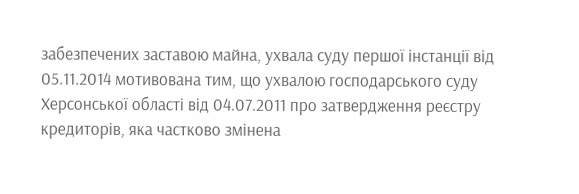забезпечених заставою майна, ухвала суду першої інстанції від 05.11.2014 мотивована тим, що ухвалою господарського суду Херсонської області від 04.07.2011 про затвердження реєстру кредиторів, яка частково змінена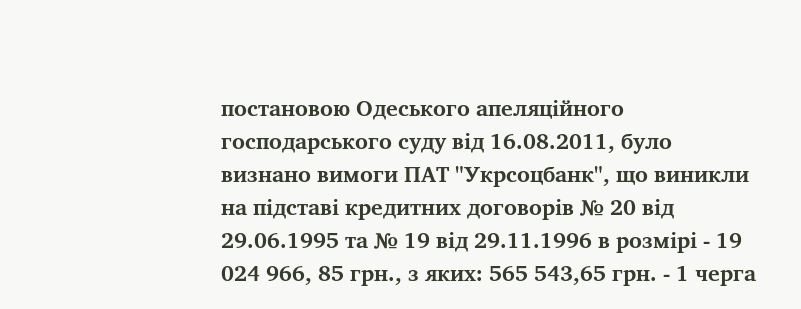постановою Одеського апеляційного господарського суду від 16.08.2011, було визнано вимоги ПАТ "Укрсоцбанк", що виникли на підставі кредитних договорів № 20 від 29.06.1995 та № 19 від 29.11.1996 в розмірі - 19 024 966, 85 грн., з яких: 565 543,65 грн. - 1 черга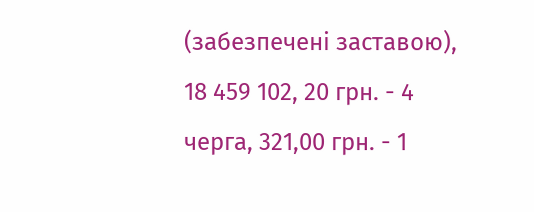(забезпечені заставою), 18 459 102, 20 грн. - 4 черга, 321,00 грн. - 1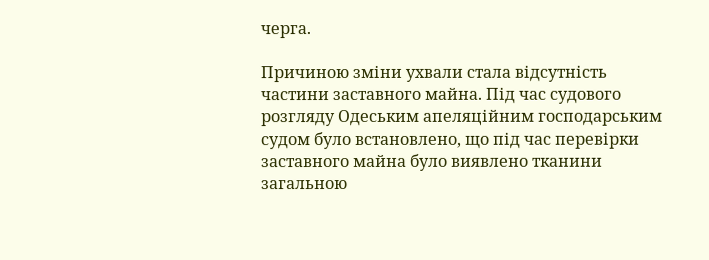черга.

Причиною зміни ухвали стала відсутність частини заставного майна. Під час судового розгляду Одеським апеляційним господарським судом було встановлено, що під час перевірки заставного майна було виявлено тканини загальною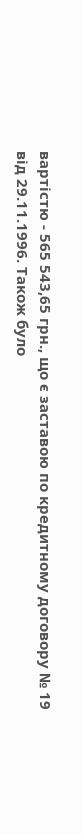вартістю - 565 543,65 грн., що є заставою по кредитному договору № 19 від 29.11.1996. Також було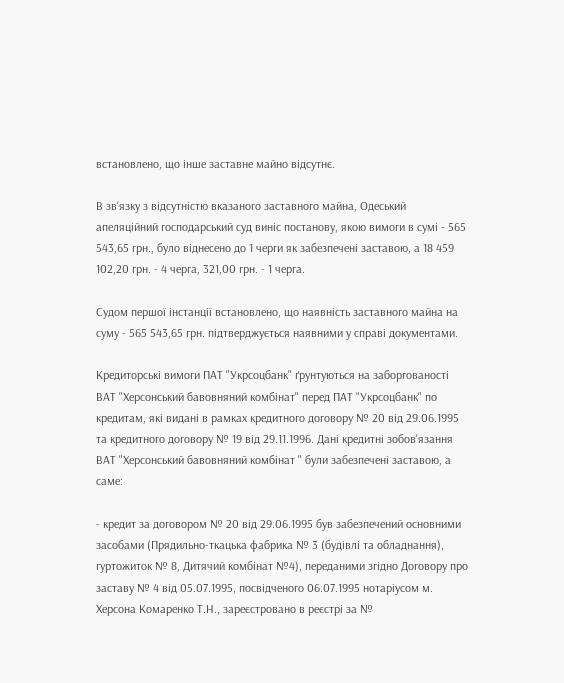встановлено, що інше заставне майно відсутнє.

В зв'язку з відсутністю вказаного заставного майна, Одеський апеляційний господарський суд виніс постанову, якою вимоги в сумі - 565 543,65 грн., було віднесено до 1 черги як забезпечені заставою, а 18 459 102,20 грн. - 4 черга, 321,00 грн. - 1 черга.

Судом першої інстанції встановлено, що наявність заставного майна на суму - 565 543,65 грн. підтверджується наявними у справі документами.

Кредиторські вимоги ПАТ "Укрсоцбанк" ґрунтуються на заборгованості ВАТ "Херсонський бавовняний комбінат" перед ПАТ "Укрсоцбанк" по кредитам, які видані в рамках кредитного договору № 20 від 29.06.1995 та кредитного договору № 19 від 29.11.1996. Дані кредитні зобов'язання ВАТ "Херсонський бавовняний комбінат " були забезпечені заставою, а саме:

- кредит за договором № 20 від 29.06.1995 був забезпечений основними засобами (Прядильно-ткацька фабрика № 3 (будівлі та обладнання), гуртожиток № 8, Дитячий комбінат №4), переданими згідно Договору про заставу № 4 від 05.07.1995, посвідченого 06.07.1995 нотаріусом м. Херсона Комаренко Т.Н., зареєстровано в реєстрі за №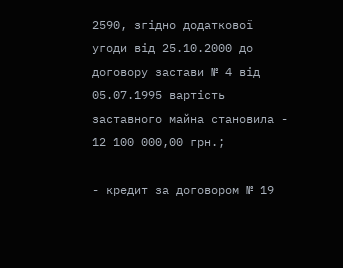2590, згідно додаткової угоди від 25.10.2000 до договору застави № 4 від 05.07.1995 вартість заставного майна становила - 12 100 000,00 грн.;

- кредит за договором № 19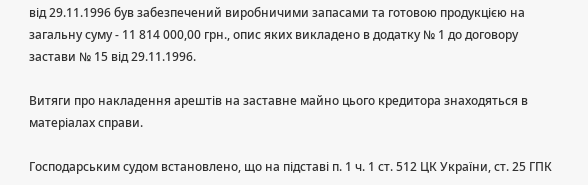від 29.11.1996 був забезпечений виробничими запасами та готовою продукцією на загальну суму - 11 814 000,00 грн., опис яких викладено в додатку № 1 до договору застави № 15 від 29.11.1996.

Витяги про накладення арештів на заставне майно цього кредитора знаходяться в матеріалах справи.

Господарським судом встановлено, що на підставі п. 1 ч. 1 ст. 512 ЦК України, ст. 25 ГПК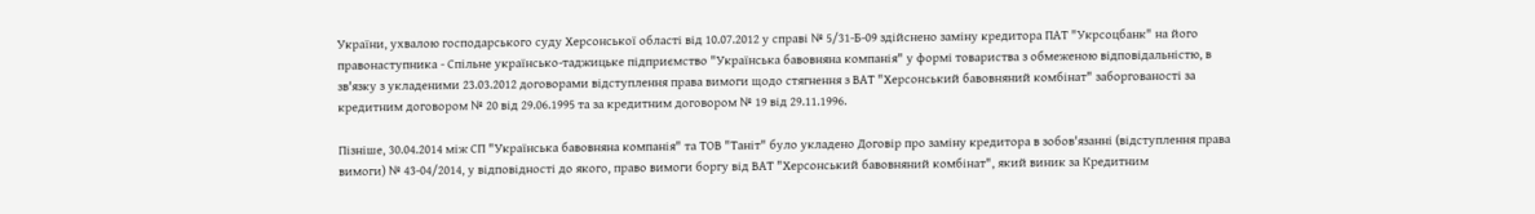України, ухвалою господарського суду Херсонської області від 10.07.2012 у справі № 5/31-Б-09 здійснено заміну кредитора ПАТ "Укрсоцбанк" на його правонаступника - Спільне українсько-таджицьке підприємство "Українська бавовняна компанія" у формі товариства з обмеженою відповідальністю, в зв'язку з укладеними 23.03.2012 договорами відступлення права вимоги щодо стягнення з ВАТ "Херсонський бавовняний комбінат" заборгованості за кредитним договором № 20 від 29.06.1995 та за кредитним договором № 19 від 29.11.1996.

Пізніше, 30.04.2014 між СП "Українська бавовняна компанія" та ТОВ "Таніт" було укладено Договір про заміну кредитора в зобов'язанні (відступлення права вимоги) № 43-04/2014, у відповідності до якого, право вимоги боргу від ВАТ "Херсонський бавовняний комбінат", який виник за Кредитним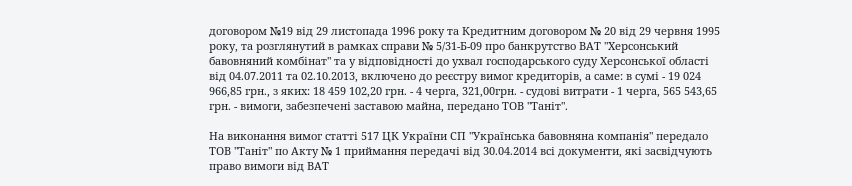договором №19 від 29 листопада 1996 року та Кредитним договором № 20 від 29 червня 1995 року, та розглянутий в рамках справи № 5/31-Б-09 про банкрутство ВАТ "Херсонський бавовняний комбінат" та у відповідності до ухвал господарського суду Херсонської області від 04.07.2011 та 02.10.2013, включено до реєстру вимог кредиторів, а саме: в сумі - 19 024 966,85 грн., з яких: 18 459 102,20 грн. - 4 черга, 321,00грн. - судові витрати - 1 черга, 565 543,65 грн. - вимоги, забезпечені заставою майна, передано ТОВ "Таніт".

На виконання вимог статті 517 ЦК України СП "Українська бавовняна компанія" передало ТОВ "Таніт" по Акту № 1 приймання передачі від 30.04.2014 всі документи, які засвідчують право вимоги від ВАТ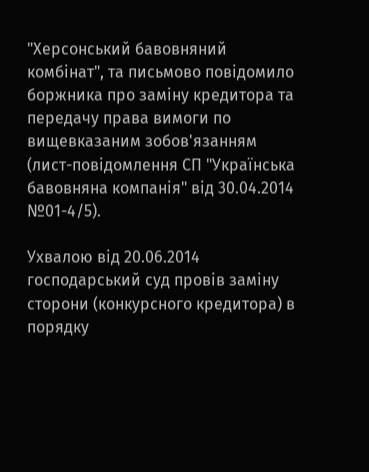"Херсонський бавовняний комбінат", та письмово повідомило боржника про заміну кредитора та передачу права вимоги по вищевказаним зобов'язанням (лист-повідомлення СП "Українська бавовняна компанія" від 30.04.2014 №01-4/5).

Ухвалою від 20.06.2014 господарський суд провів заміну сторони (конкурсного кредитора) в порядку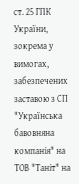ст. 25 ГПК України, зокрема у вимогах, забезпечених заставою з СП "Українська бавовняна компанія" на ТОВ "Таніт" на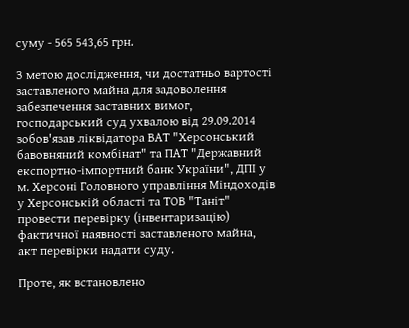суму - 565 543,65 грн.

З метою дослідження, чи достатньо вартості заставленого майна для задоволення забезпечення заставних вимог, господарський суд ухвалою від 29.09.2014 зобов'язав ліквідатора ВАТ "Херсонський бавовняний комбінат" та ПАТ "Державний експортно-імпортний банк України", ДПІ у м. Херсоні Головного управління Міндоходів у Херсонській області та ТОВ "Таніт" провести перевірку (інвентаризацію) фактичної наявності заставленого майна, акт перевірки надати суду.

Проте, як встановлено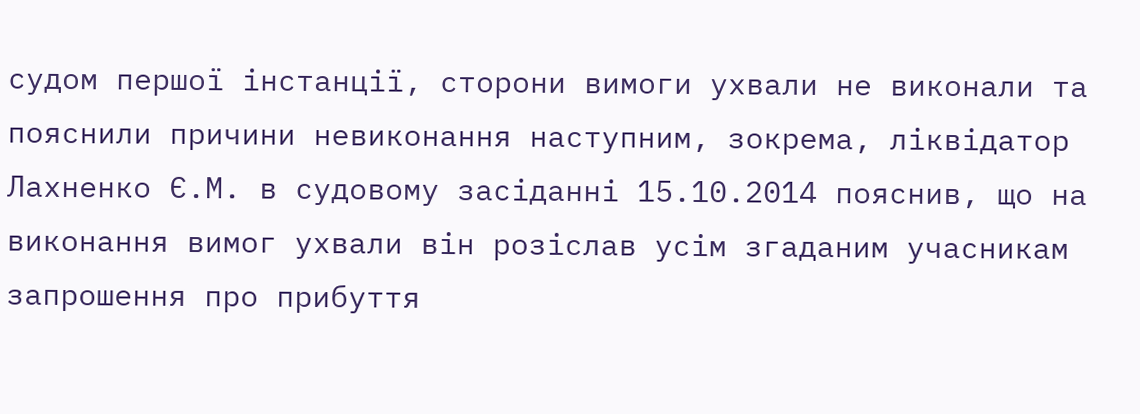судом першої інстанції, сторони вимоги ухвали не виконали та пояснили причини невиконання наступним, зокрема, ліквідатор Лахненко Є.М. в судовому засіданні 15.10.2014 пояснив, що на виконання вимог ухвали він розіслав усім згаданим учасникам запрошення про прибуття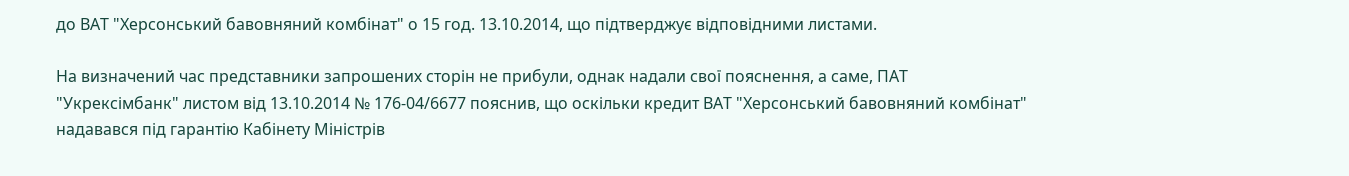до ВАТ "Херсонський бавовняний комбінат" о 15 год. 13.10.2014, що підтверджує відповідними листами.

На визначений час представники запрошених сторін не прибули, однак надали свої пояснення, а саме, ПАТ "Укрексімбанк" листом від 13.10.2014 № 176-04/6677 пояснив, що оскільки кредит ВАТ "Херсонський бавовняний комбінат" надавався під гарантію Кабінету Міністрів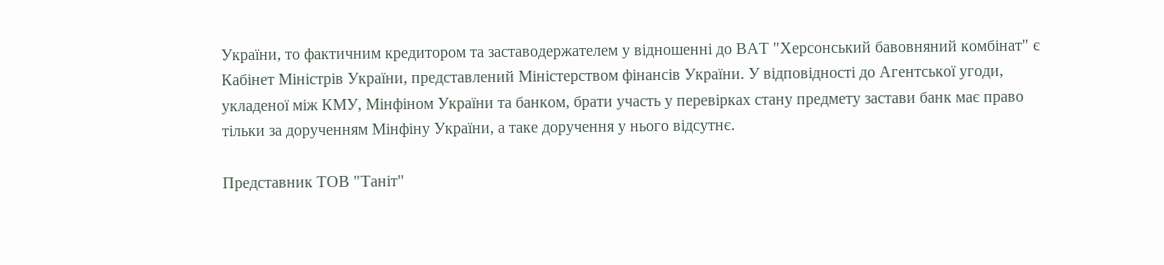України, то фактичним кредитором та заставодержателем у відношенні до ВАТ "Херсонський бавовняний комбінат" є Кабінет Міністрів України, представлений Міністерством фінансів України. У відповідності до Агентської угоди, укладеної між КМУ, Мінфіном України та банком, брати участь у перевірках стану предмету застави банк має право тільки за дорученням Мінфіну України, а таке доручення у нього відсутнє.

Представник ТОВ "Таніт"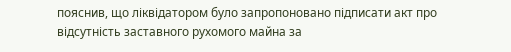пояснив, що ліквідатором було запропоновано підписати акт про відсутність заставного рухомого майна за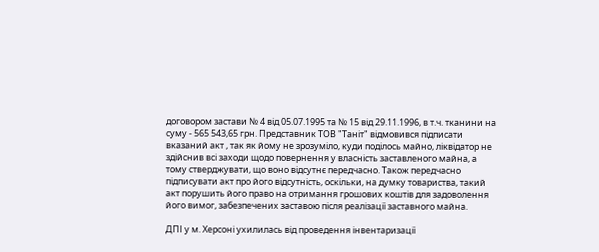договором застави № 4 від 05.07.1995 та № 15 від 29.11.1996, в т.ч. тканини на суму - 565 543,65 грн. Представник ТОВ "Таніт" відмовився підписати вказаний акт , так як йому не зрозуміло, куди поділось майно, ліквідатор не здійснив всі заходи щодо повернення у власність заставленого майна, а тому стверджувати, що воно відсутнє передчасно. Також передчасно підписувати акт про його відсутність, оскільки, на думку товариства, такий акт порушить його право на отримання грошових коштів для задоволення його вимог, забезпечених заставою після реалізації заставного майна.

ДПІ у м. Херсоні ухилилась від проведення інвентаризації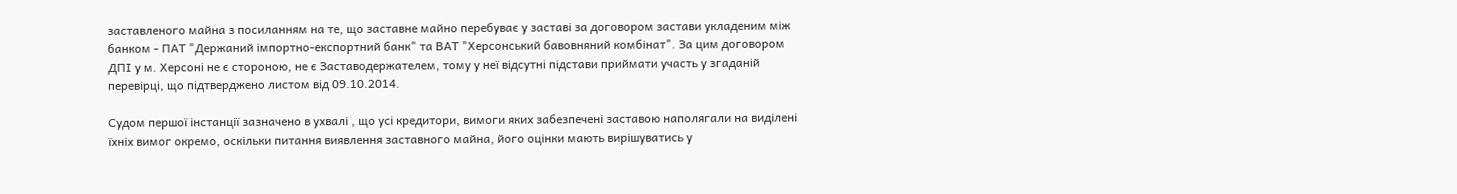заставленого майна з посиланням на те, що заставне майно перебуває у заставі за договором застави укладеним між банком - ПАТ "Держаний імпортно-експортний банк" та ВАТ "Херсонський бавовняний комбінат". За цим договором ДПІ у м. Херсоні не є стороною, не є Заставодержателем, тому у неї відсутні підстави приймати участь у згаданій перевірці, що підтверджено листом від 09.10.2014.

Судом першої інстанції зазначено в ухвалі , що усі кредитори, вимоги яких забезпечені заставою наполягали на виділені їхніх вимог окремо, оскільки питання виявлення заставного майна, його оцінки мають вирішуватись у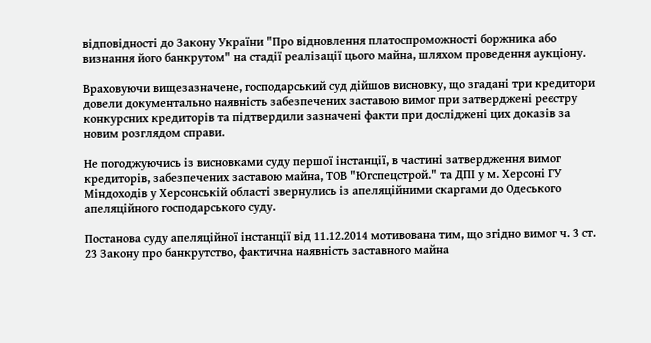відповідності до Закону України "Про відновлення платоспроможності боржника або визнання його банкрутом" на стадії реалізації цього майна, шляхом проведення аукціону.

Враховуючи вищезазначене, господарський суд дійшов висновку, що згадані три кредитори довели документально наявність забезпечених заставою вимог при затверджені реєстру конкурсних кредиторів та підтвердили зазначені факти при досліджені цих доказів за новим розглядом справи.

Не погоджуючись із висновками суду першої інстанції, в частині затвердження вимог кредиторів, забезпечених заставою майна, ТОВ "Югспецстрой." та ДПІ у м. Херсоні ГУ Міндоходів у Херсонській області звернулись із апеляційними скаргами до Одеського апеляційного господарського суду.

Постанова суду апеляційної інстанції від 11.12.2014 мотивована тим, що згідно вимог ч. 3 ст. 23 Закону про банкрутство, фактична наявність заставного майна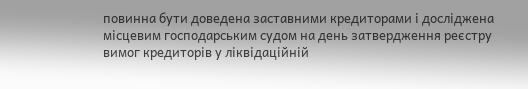повинна бути доведена заставними кредиторами і досліджена місцевим господарським судом на день затвердження реєстру вимог кредиторів у ліквідаційній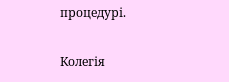процедурі.

Колегія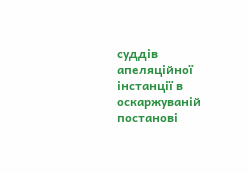суддів апеляційної інстанції в оскаржуваній постанові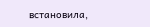встановила,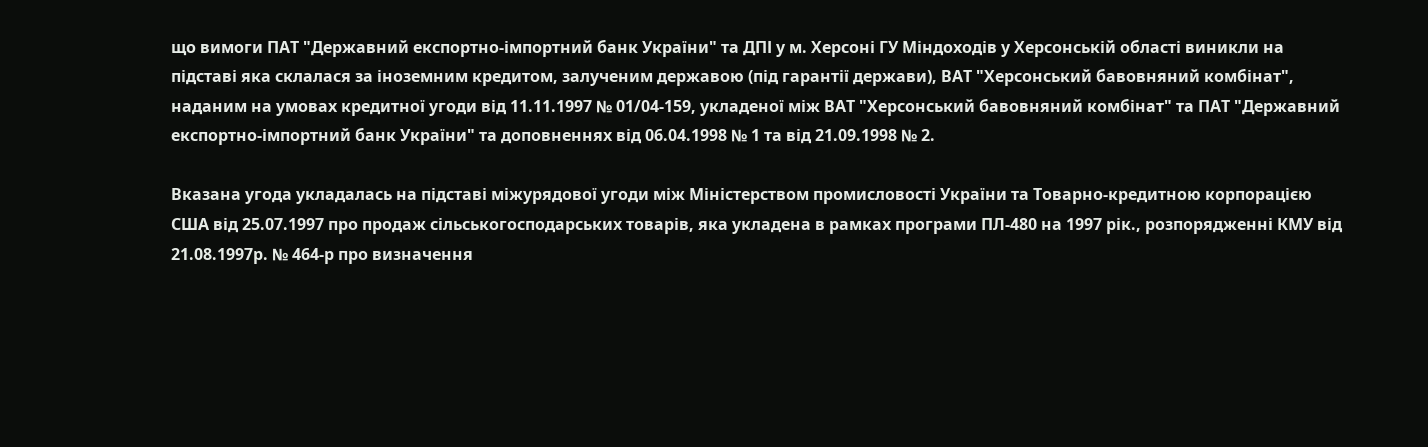що вимоги ПАТ "Державний експортно-імпортний банк України" та ДПІ у м. Херсоні ГУ Міндоходів у Херсонській області виникли на підставі яка склалася за іноземним кредитом, залученим державою (під гарантії держави), ВАТ "Херсонський бавовняний комбінат", наданим на умовах кредитної угоди від 11.11.1997 № 01/04-159, укладеної між ВАТ "Херсонський бавовняний комбінат" та ПАТ "Державний експортно-імпортний банк України" та доповненнях від 06.04.1998 № 1 та від 21.09.1998 № 2.

Вказана угода укладалась на підставі міжурядової угоди між Міністерством промисловості України та Товарно-кредитною корпорацією США від 25.07.1997 про продаж сільськогосподарських товарів, яка укладена в рамках програми ПЛ-480 на 1997 рік., розпорядженні КМУ від 21.08.1997р. № 464-р про визначення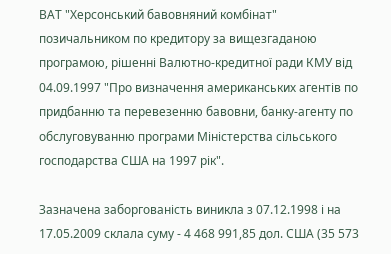ВАТ "Херсонський бавовняний комбінат" позичальником по кредитору за вищезгаданою програмою, рішенні Валютно-кредитної ради КМУ від 04.09.1997 "Про визначення американських агентів по придбанню та перевезенню бавовни, банку-агенту по обслуговуванню програми Міністерства сільського господарства США на 1997 рік".

Зазначена заборгованість виникла з 07.12.1998 і на 17.05.2009 склала суму - 4 468 991,85 дол. США (35 573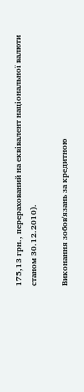175,13 грн., перерахований на еквівалент національної валюти станом 30.12.2010).

Виконання зобов'язань за кредитною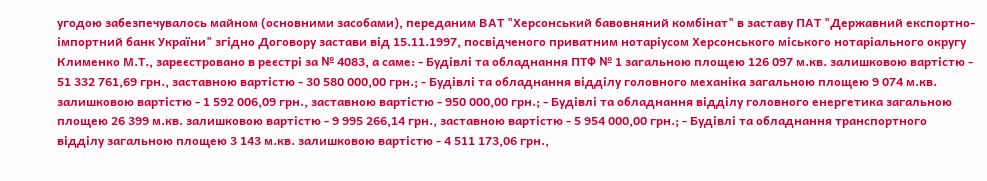угодою забезпечувалось майном (основними засобами), переданим ВАТ "Херсонський бавовняний комбінат" в заставу ПАТ "Державний експортно-імпортний банк України" згідно Договору застави від 15.11.1997, посвідченого приватним нотаріусом Херсонського міського нотаріального округу Клименко М.Т., зареєстровано в реєстрі за № 4083, а саме: - Будівлі та обладнання ПТФ № 1 загальною площею 126 097 м.кв. залишковою вартістю - 51 332 761,69 грн., заставною вартістю - 30 580 000,00 грн.; - Будівлі та обладнання відділу головного механіка загальною площею 9 074 м.кв. залишковою вартістю - 1 592 006,09 грн., заставною вартістю - 950 000,00 грн.; - Будівлі та обладнання відділу головного енергетика загальною площею 26 399 м.кв. залишковою вартістю - 9 995 266,14 грн., заставною вартістю - 5 954 000,00 грн.; - Будівлі та обладнання транспортного відділу загальною площею 3 143 м.кв. залишковою вартістю - 4 511 173,06 грн.,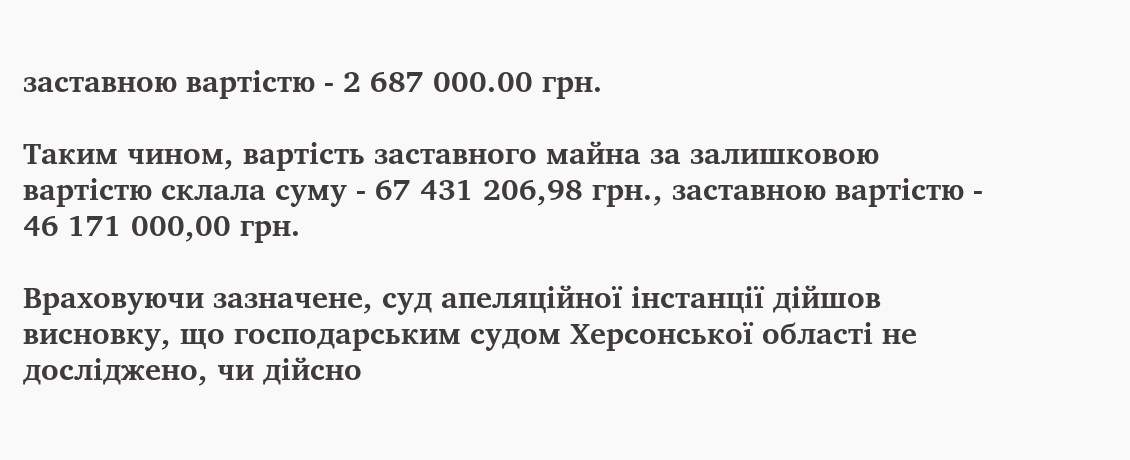заставною вартістю - 2 687 000.00 грн.

Таким чином, вартість заставного майна за залишковою вартістю склала суму - 67 431 206,98 грн., заставною вартістю - 46 171 000,00 грн.

Враховуючи зазначене, суд апеляційної інстанції дійшов висновку, що господарським судом Херсонської області не досліджено, чи дійсно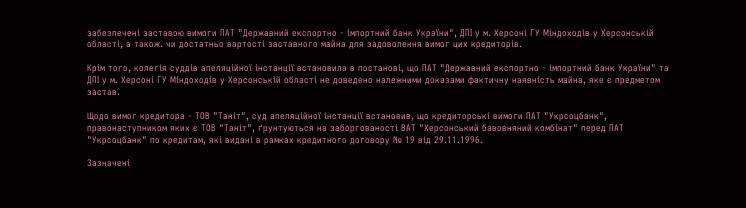забезпечені заставою вимоги ПАТ "Державний експортно - імпортний банк України", ДПІ у м. Херсоні ГУ Міндоходів у Херсонській області, а також. чи достатньо вартості заставного майна для задоволення вимог цих кредиторів.

Крім того, колегія суддів апеляційної інстанції встановила в постанові, що ПАТ "Державний експортно - імпортний банк України" та ДПІ у м. Херсоні ГУ Міндоходів у Херсонській області не доведено належними доказами фактичну наявність майна, яке є предметом застав.

Щодо вимог кредитора - ТОВ "Таніт", суд апеляційної інстанції встановив, що кредиторські вимоги ПАТ "Укрсоцбанк", правонаступником яких є ТОВ "Таніт", ґрунтуються на заборгованості ВАТ "Херсонський бавовняний комбінат" перед ПАТ "Укрсоцбанк" по кредитам, які видані в рамках кредитного договору № 19 від 29.11.1996.

Зазначені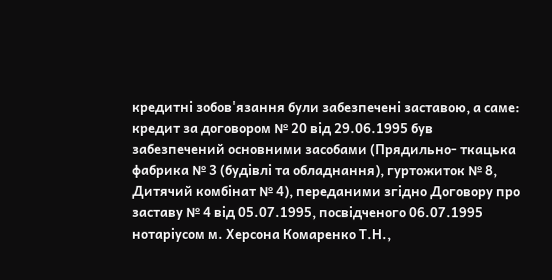кредитні зобов'язання були забезпечені заставою, а саме: кредит за договором № 20 від 29.06.1995 був забезпечений основними засобами (Прядильно- ткацька фабрика № 3 (будівлі та обладнання), гуртожиток № 8, Дитячий комбінат № 4), переданими згідно Договору про заставу № 4 від 05.07.1995, посвідченого 06.07.1995 нотаріусом м. Херсона Комаренко Т.Н.,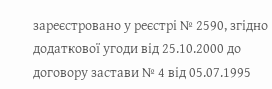зареєстровано у реєстрі № 2590, згідно додаткової угоди від 25.10.2000 до договору застави № 4 від 05.07.1995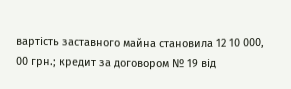вартість заставного майна становила 12 10 000, 00 грн.; кредит за договором № 19 від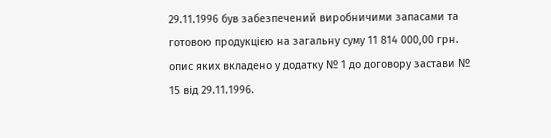29.11.1996 був забезпечений виробничими запасами та готовою продукцією на загальну суму 11 814 000,00 грн. опис яких вкладено у додатку № 1 до договору застави № 15 від 29.11.1996.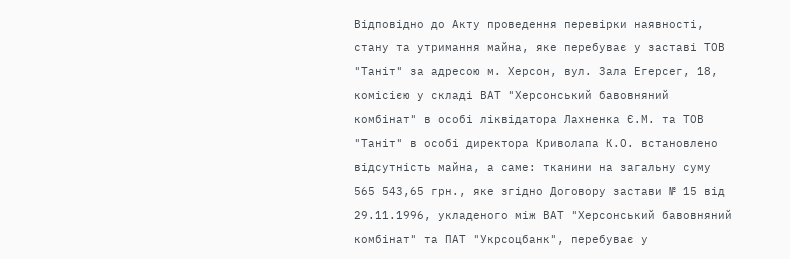Відповідно до Акту проведення перевірки наявності, стану та утримання майна, яке перебуває у заставі ТОВ "Таніт" за адресою м. Херсон, вул. Зала Егерсег, 18, комісією у складі ВАТ "Херсонський бавовняний комбінат" в особі ліквідатора Лахненка Є.М. та ТОВ "Таніт" в особі директора Криволапа К.О. встановлено відсутність майна, а саме: тканини на загальну суму 565 543,65 грн., яке згідно Договору застави № 15 від 29.11.1996, укладеного між ВАТ "Херсонський бавовняний комбінат" та ПАТ "Укрсоцбанк", перебуває у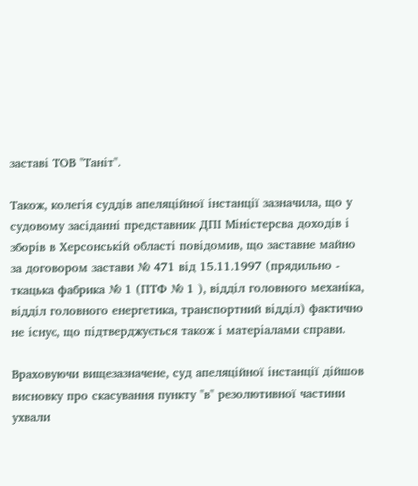заставі ТОВ "Таніт".

Також, колегія суддів апеляційної інстанції зазначила, що у судовому засіданні представник ДПІ Міністерсва доходів і зборів в Херсонській області повідомив, що заставне майно за договором застави № 471 від 15.11.1997 (прядильно - ткацька фабрика № 1 (ПТФ № 1 ), відділ головного механіка, відділ головного енергетика, транспортний відділ) фактично не існує, що підтверджується також і матеріалами справи.

Враховуючи вищезазначене, суд апеляційної інстанції дійшов висновку про скасування пункту "в" резолютивної частини ухвали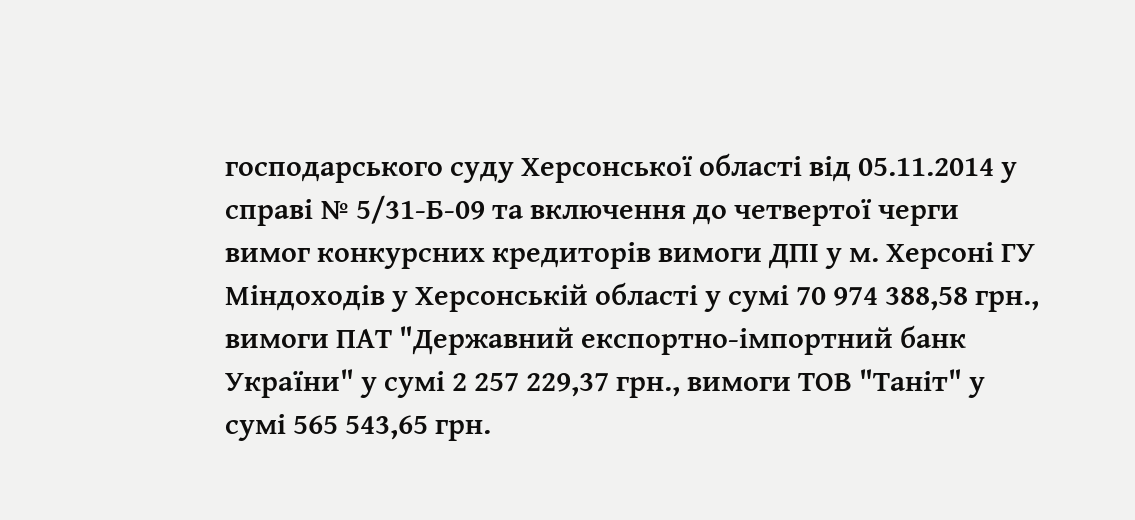господарського суду Херсонської області від 05.11.2014 у справі № 5/31-Б-09 та включення до четвертої черги вимог конкурсних кредиторів вимоги ДПІ у м. Херсоні ГУ Міндоходів у Херсонській області у сумі 70 974 388,58 грн., вимоги ПАТ "Державний експортно-імпортний банк України" у сумі 2 257 229,37 грн., вимоги ТОВ "Таніт" у сумі 565 543,65 грн.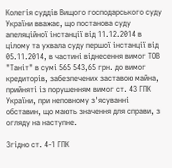Колегія суддів Вищого господарського суду України вважає, що постанова суду апеляційної інстанції від 11.12.2014 в цілому та ухвала суду першої інстанції від 05.11.2014, в частині віднесення вимог ТОВ "Таніт" в сумі 565 543,65 грн. до вимог кредиторів, забезпечених заставою майна, прийняті із порушенням вимог ст. 43 ГПК України, при неповному з'ясуванні обставин, що мають значення для справи, з огляду на наступне.

Згідно ст. 4-1 ГПК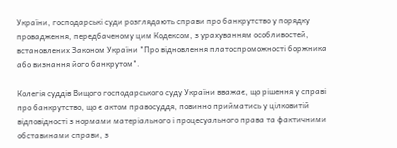України, господарські суди розглядають справи про банкрутство у порядку провадження, передбаченому цим Кодексом, з урахуванням особливостей, встановлених Законом України "Про відновлення платоспроможності боржника або визнання його банкрутом".

Колегія суддів Вищого господарського суду України вважає, що рішення у справі про банкрутство, що є актом правосуддя, повинно прийматись у цілковитій відповідності з нормами матеріального і процесуального права та фактичними обставинами справи, з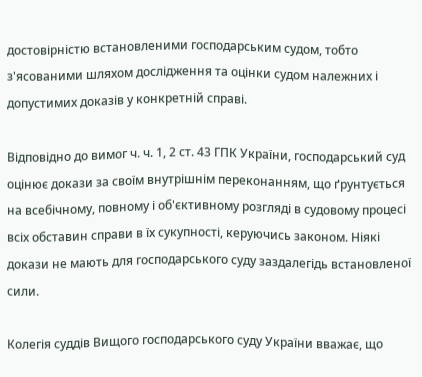достовірністю встановленими господарським судом, тобто з'ясованими шляхом дослідження та оцінки судом належних і допустимих доказів у конкретній справі.

Відповідно до вимог ч. ч. 1, 2 ст. 43 ГПК України, господарський суд оцінює докази за своїм внутрішнім переконанням, що ґрунтується на всебічному, повному і об'єктивному розгляді в судовому процесі всіх обставин справи в їх сукупності, керуючись законом. Ніякі докази не мають для господарського суду заздалегідь встановленої сили.

Колегія суддів Вищого господарського суду України вважає, що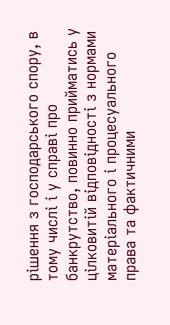рішення з господарського спору, в тому числі і у справі про банкрутство, повинно прийматись у цілковитій відповідності з нормами матеріального і процесуального права та фактичними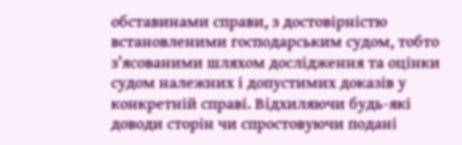обставинами справи, з достовірністю встановленими господарським судом, тобто з'ясованими шляхом дослідження та оцінки судом належних і допустимих доказів у конкретній справі. Відхиляючи будь-які доводи сторін чи спростовуючи подані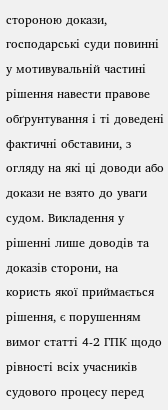стороною докази, господарські суди повинні у мотивувальній частині рішення навести правове обґрунтування і ті доведені фактичні обставини, з огляду на які ці доводи або докази не взято до уваги судом. Викладення у рішенні лише доводів та доказів сторони, на користь якої приймається рішення, є порушенням вимог статті 4-2 ГПК щодо рівності всіх учасників судового процесу перед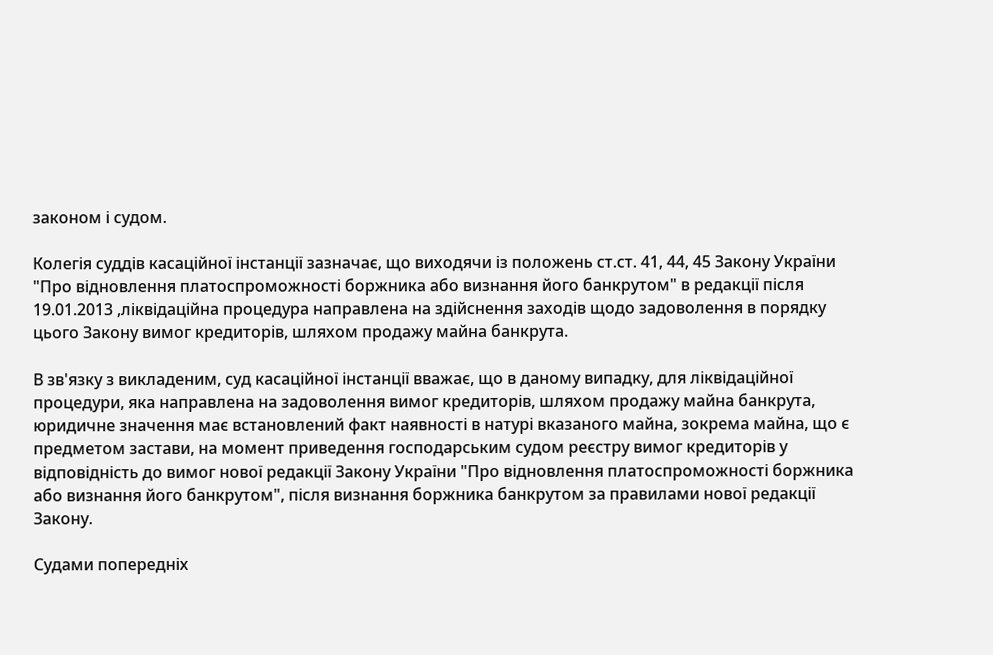законом і судом.

Колегія суддів касаційної інстанції зазначає, що виходячи із положень ст.ст. 41, 44, 45 Закону України "Про відновлення платоспроможності боржника або визнання його банкрутом" в редакції після 19.01.2013 ,ліквідаційна процедура направлена на здійснення заходів щодо задоволення в порядку цього Закону вимог кредиторів, шляхом продажу майна банкрута.

В зв'язку з викладеним, суд касаційної інстанції вважає, що в даному випадку, для ліквідаційної процедури, яка направлена на задоволення вимог кредиторів, шляхом продажу майна банкрута, юридичне значення має встановлений факт наявності в натурі вказаного майна, зокрема майна, що є предметом застави, на момент приведення господарським судом реєстру вимог кредиторів у відповідність до вимог нової редакції Закону України "Про відновлення платоспроможності боржника або визнання його банкрутом", після визнання боржника банкрутом за правилами нової редакції Закону.

Судами попередніх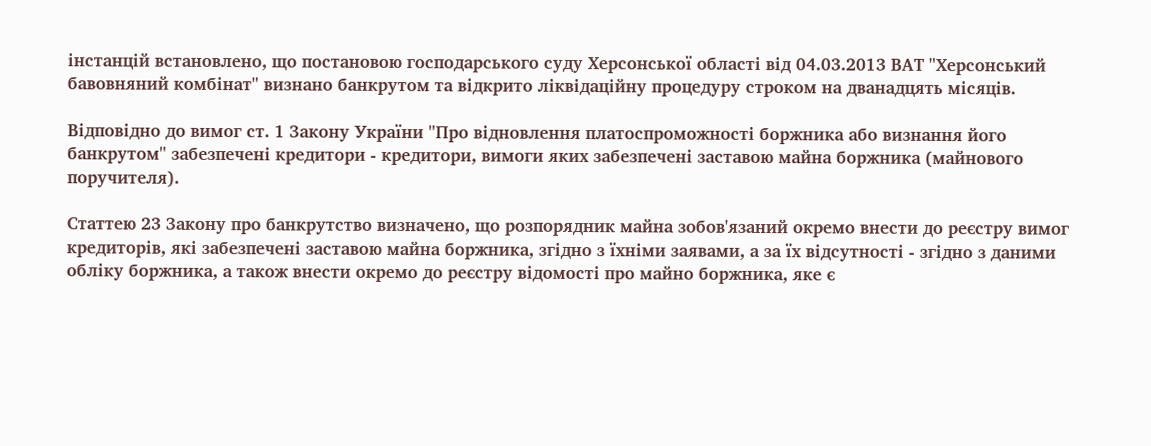інстанцій встановлено, що постановою господарського суду Херсонської області від 04.03.2013 ВАТ "Херсонський бавовняний комбінат" визнано банкрутом та відкрито ліквідаційну процедуру строком на дванадцять місяців.

Відповідно до вимог ст. 1 Закону України "Про відновлення платоспроможності боржника або визнання його банкрутом" забезпечені кредитори - кредитори, вимоги яких забезпечені заставою майна боржника (майнового поручителя).

Статтею 23 Закону про банкрутство визначено, що розпорядник майна зобов'язаний окремо внести до реєстру вимог кредиторів, які забезпечені заставою майна боржника, згідно з їхніми заявами, а за їх відсутності - згідно з даними обліку боржника, а також внести окремо до реєстру відомості про майно боржника, яке є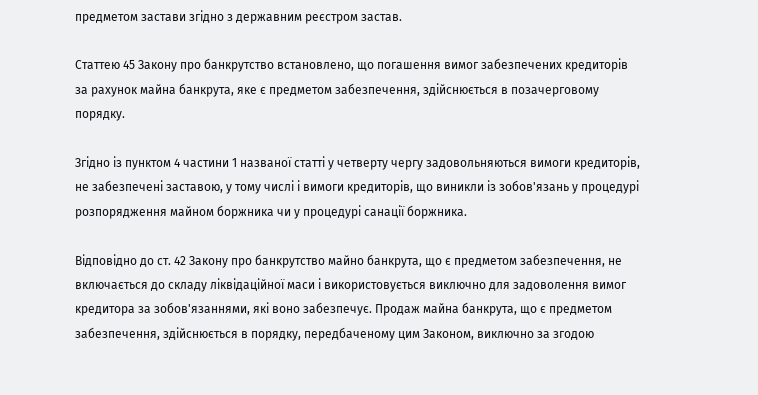предметом застави згідно з державним реєстром застав.

Статтею 45 Закону про банкрутство встановлено, що погашення вимог забезпечених кредиторів за рахунок майна банкрута, яке є предметом забезпечення, здійснюється в позачерговому порядку.

Згідно із пунктом 4 частини 1 названої статті у четверту чергу задовольняються вимоги кредиторів, не забезпечені заставою, у тому числі і вимоги кредиторів, що виникли із зобов'язань у процедурі розпорядження майном боржника чи у процедурі санації боржника.

Відповідно до ст. 42 Закону про банкрутство майно банкрута, що є предметом забезпечення, не включається до складу ліквідаційної маси і використовується виключно для задоволення вимог кредитора за зобов'язаннями, які воно забезпечує. Продаж майна банкрута, що є предметом забезпечення, здійснюється в порядку, передбаченому цим Законом, виключно за згодою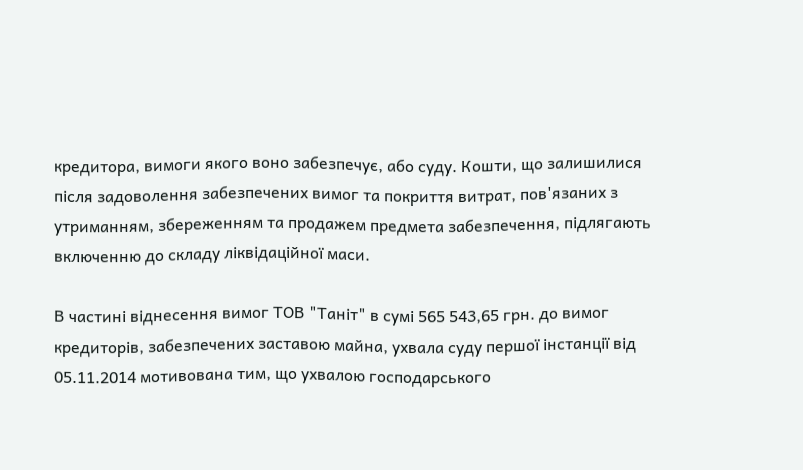кредитора, вимоги якого воно забезпечує, або суду. Кошти, що залишилися після задоволення забезпечених вимог та покриття витрат, пов'язаних з утриманням, збереженням та продажем предмета забезпечення, підлягають включенню до складу ліквідаційної маси.

В частині віднесення вимог ТОВ "Таніт" в сумі 565 543,65 грн. до вимог кредиторів, забезпечених заставою майна, ухвала суду першої інстанції від 05.11.2014 мотивована тим, що ухвалою господарського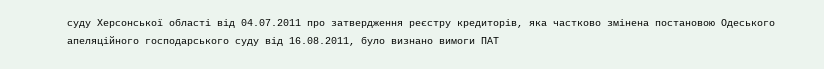суду Херсонської області від 04.07.2011 про затвердження реєстру кредиторів, яка частково змінена постановою Одеського апеляційного господарського суду від 16.08.2011, було визнано вимоги ПАТ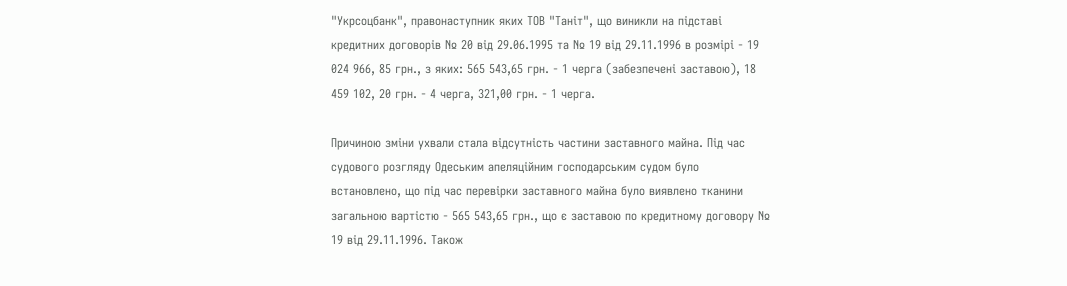"Укрсоцбанк", правонаступник яких ТОВ "Таніт", що виникли на підставі кредитних договорів № 20 від 29.06.1995 та № 19 від 29.11.1996 в розмірі - 19 024 966, 85 грн., з яких: 565 543,65 грн. - 1 черга (забезпечені заставою), 18 459 102, 20 грн. - 4 черга, 321,00 грн. - 1 черга.

Причиною зміни ухвали стала відсутність частини заставного майна. Під час судового розгляду Одеським апеляційним господарським судом було встановлено, що під час перевірки заставного майна було виявлено тканини загальною вартістю - 565 543,65 грн., що є заставою по кредитному договору № 19 від 29.11.1996. Також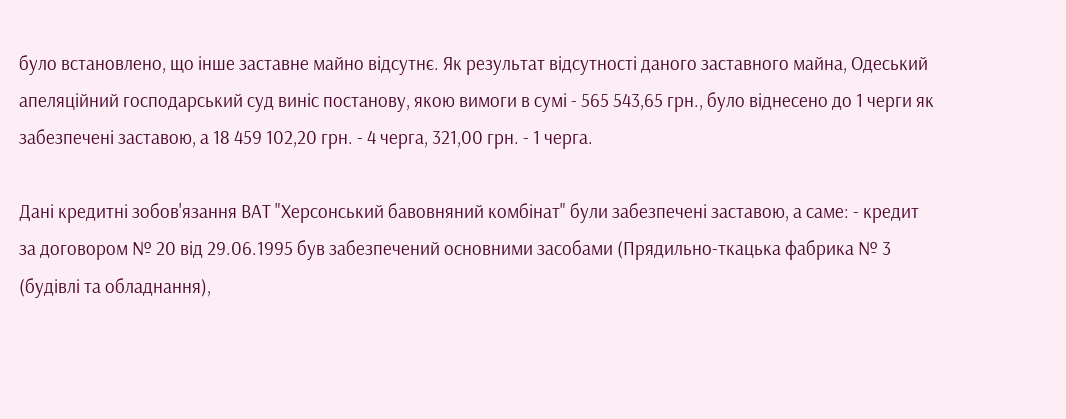було встановлено, що інше заставне майно відсутнє. Як результат відсутності даного заставного майна, Одеський апеляційний господарський суд виніс постанову, якою вимоги в сумі - 565 543,65 грн., було віднесено до 1 черги як забезпечені заставою, а 18 459 102,20 грн. - 4 черга, 321,00 грн. - 1 черга.

Дані кредитні зобов'язання ВАТ "Херсонський бавовняний комбінат" були забезпечені заставою, а саме: - кредит за договором № 20 від 29.06.1995 був забезпечений основними засобами (Прядильно-ткацька фабрика № 3 (будівлі та обладнання),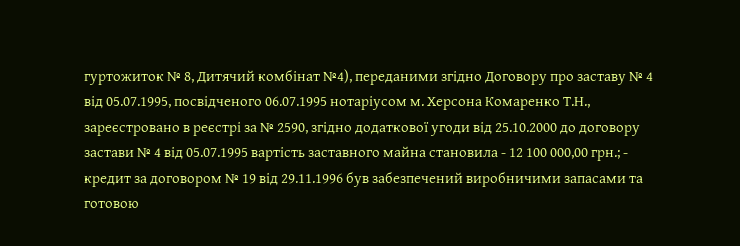гуртожиток № 8, Дитячий комбінат №4), переданими згідно Договору про заставу № 4 від 05.07.1995, посвідченого 06.07.1995 нотаріусом м. Херсона Комаренко Т.Н., зареєстровано в реєстрі за № 2590, згідно додаткової угоди від 25.10.2000 до договору застави № 4 від 05.07.1995 вартість заставного майна становила - 12 100 000,00 грн.; - кредит за договором № 19 від 29.11.1996 був забезпечений виробничими запасами та готовою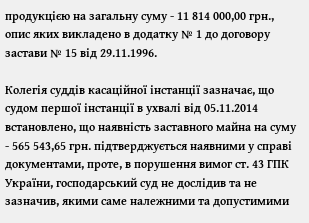продукцією на загальну суму - 11 814 000,00 грн., опис яких викладено в додатку № 1 до договору застави № 15 від 29.11.1996.

Колегія суддів касаційної інстанції зазначає, що судом першої інстанції в ухвалі від 05.11.2014 встановлено, що наявність заставного майна на суму - 565 543,65 грн. підтверджується наявними у справі документами, проте, в порушення вимог ст. 43 ГПК України, господарський суд не дослідив та не зазначив, якими саме належними та допустимими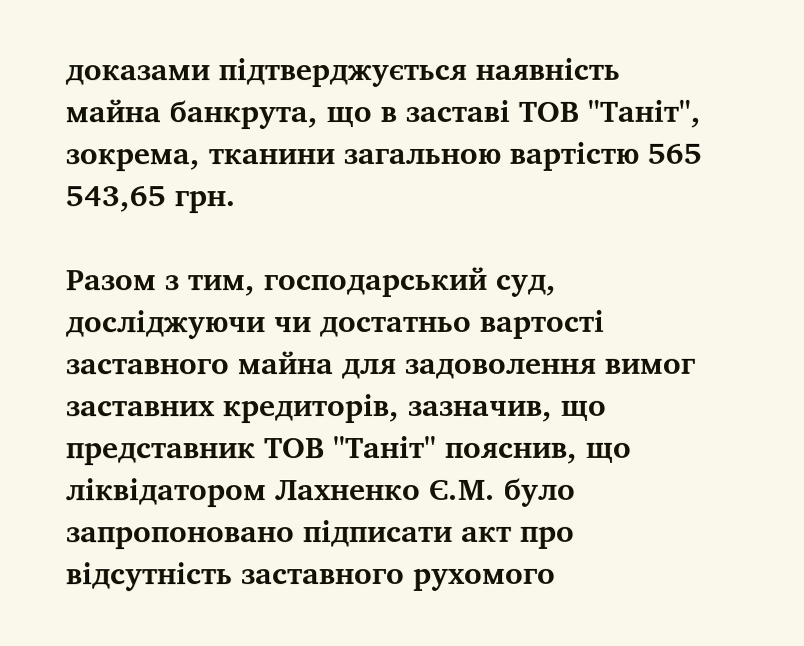доказами підтверджується наявність майна банкрута, що в заставі ТОВ "Таніт", зокрема, тканини загальною вартістю 565 543,65 грн.

Разом з тим, господарський суд, досліджуючи чи достатньо вартості заставного майна для задоволення вимог заставних кредиторів, зазначив, що представник ТОВ "Таніт" пояснив, що ліквідатором Лахненко Є.М. було запропоновано підписати акт про відсутність заставного рухомого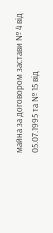майна за договором застави № 4 від 05.07.1995 та № 15 від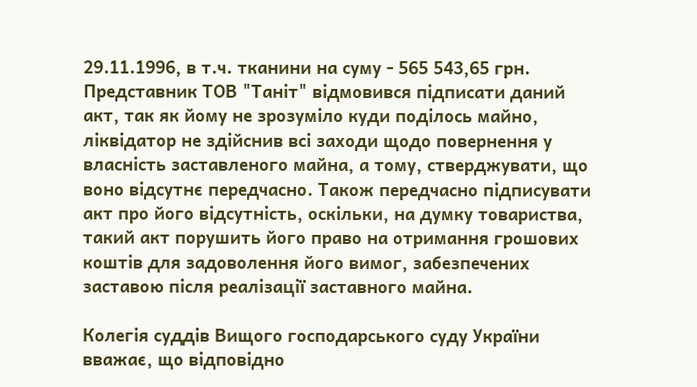29.11.1996, в т.ч. тканини на суму - 565 543,65 грн. Представник ТОВ "Таніт" відмовився підписати даний акт, так як йому не зрозуміло куди поділось майно, ліквідатор не здійснив всі заходи щодо повернення у власність заставленого майна, а тому, стверджувати, що воно відсутнє передчасно. Також передчасно підписувати акт про його відсутність, оскільки, на думку товариства, такий акт порушить його право на отримання грошових коштів для задоволення його вимог, забезпечених заставою після реалізації заставного майна.

Колегія суддів Вищого господарського суду України вважає, що відповідно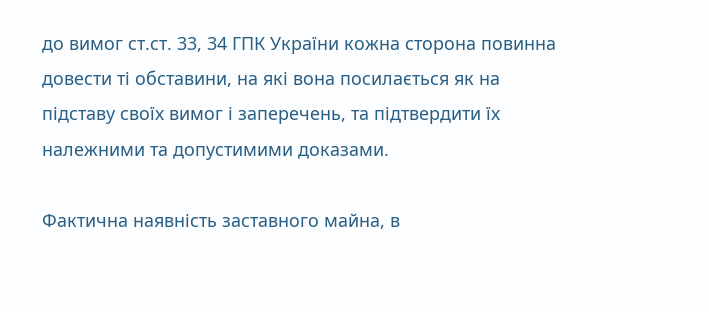до вимог ст.ст. 33, 34 ГПК України кожна сторона повинна довести ті обставини, на які вона посилається як на підставу своїх вимог і заперечень, та підтвердити їх належними та допустимими доказами.

Фактична наявність заставного майна, в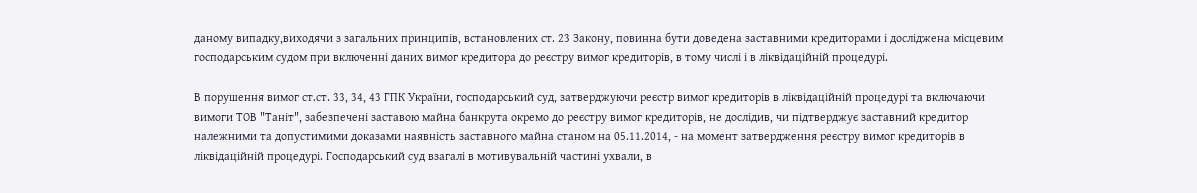даному випадку,виходячи з загальних принципів, встановлених ст. 23 Закону, повинна бути доведена заставними кредиторами і досліджена місцевим господарським судом при включенні даних вимог кредитора до реєстру вимог кредиторів, в тому числі і в ліквідаційній процедурі.

В порушення вимог ст.ст. 33, 34, 43 ГПК України, господарський суд, затверджуючи реєстр вимог кредиторів в ліквідаційній процедурі та включаючи вимоги ТОВ "Таніт", забезпечені заставою майна банкрута окремо до реєстру вимог кредиторів, не дослідив, чи підтверджує заставний кредитор належними та допустимими доказами наявність заставного майна станом на 05.11.2014, - на момент затвердження реєстру вимог кредиторів в ліквідаційній процедурі. Господарський суд взагалі в мотивувальній частині ухвали, в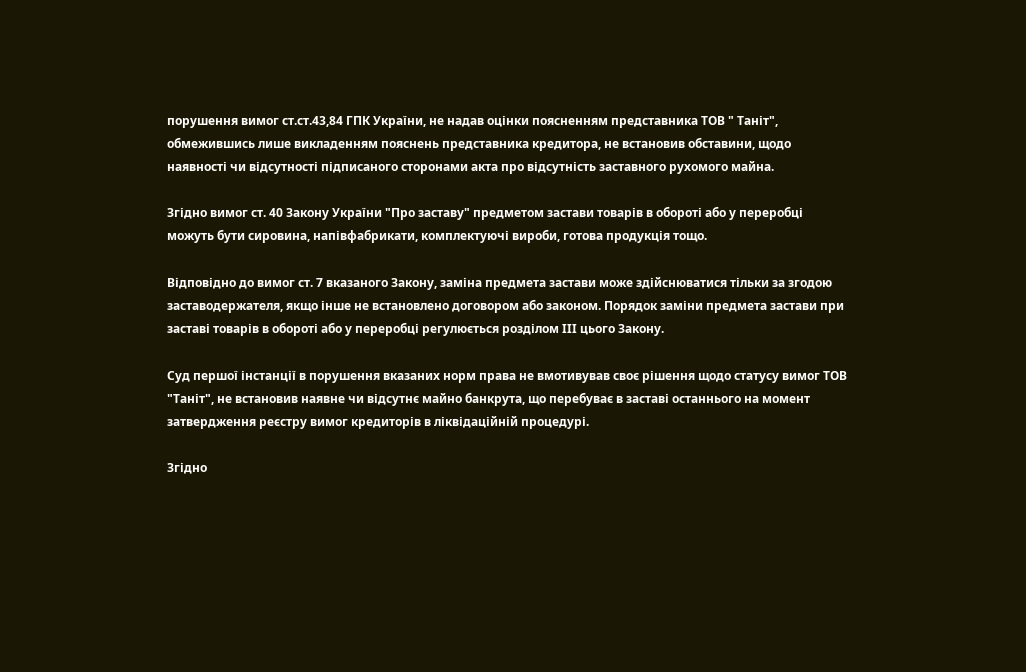порушення вимог ст.ст.43,84 ГПК України, не надав оцінки поясненням представника ТОВ " Таніт", обмежившись лише викладенням пояснень представника кредитора, не встановив обставини, щодо наявності чи відсутності підписаного сторонами акта про відсутність заставного рухомого майна.

Згідно вимог ст. 40 Закону України "Про заставу" предметом застави товарів в обороті або у переробці можуть бути сировина, напівфабрикати, комплектуючі вироби, готова продукція тощо.

Відповідно до вимог ст. 7 вказаного Закону, заміна предмета застави може здійснюватися тільки за згодою заставодержателя, якщо інше не встановлено договором або законом. Порядок заміни предмета застави при заставі товарів в обороті або у переробці регулюється розділом III цього Закону.

Суд першої інстанції в порушення вказаних норм права не вмотивував своє рішення щодо статусу вимог ТОВ "Таніт", не встановив наявне чи відсутнє майно банкрута, що перебуває в заставі останнього на момент затвердження реєстру вимог кредиторів в ліквідаційній процедурі.

Згідно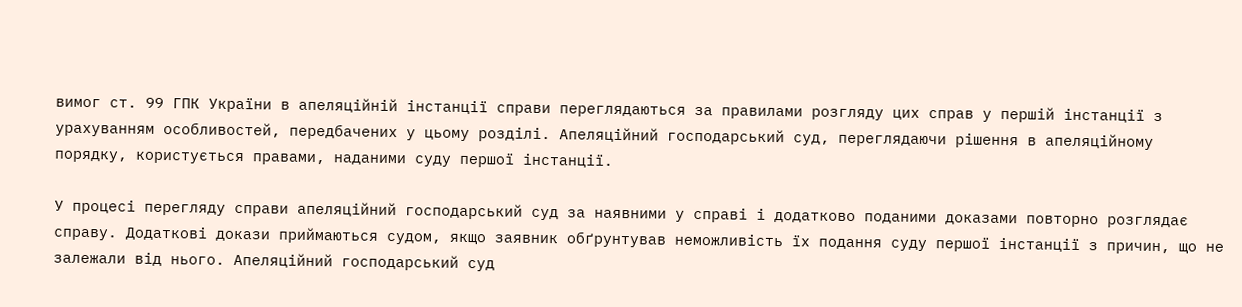вимог ст. 99 ГПК України в апеляційній інстанції справи переглядаються за правилами розгляду цих справ у першій інстанції з урахуванням особливостей, передбачених у цьому розділі. Апеляційний господарський суд, переглядаючи рішення в апеляційному порядку, користується правами, наданими суду першої інстанції.

У процесі перегляду справи апеляційний господарський суд за наявними у справі і додатково поданими доказами повторно розглядає справу. Додаткові докази приймаються судом, якщо заявник обґрунтував неможливість їх подання суду першої інстанції з причин, що не залежали від нього. Апеляційний господарський суд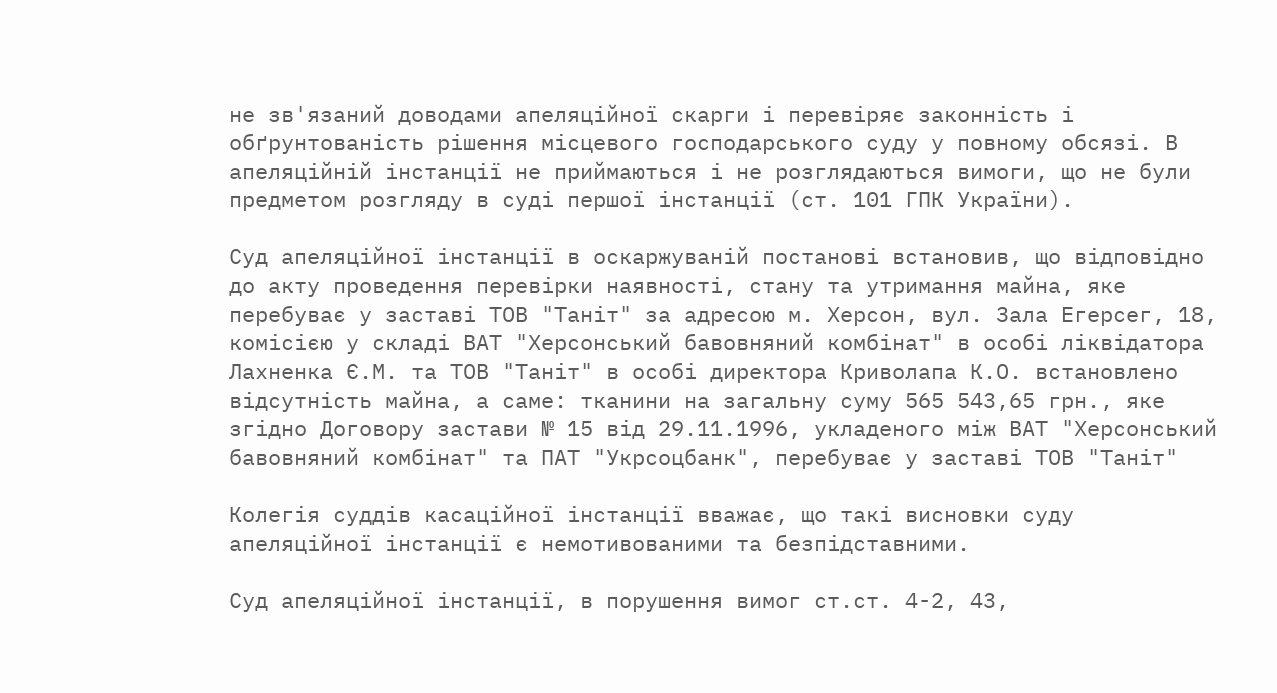не зв'язаний доводами апеляційної скарги і перевіряє законність і обґрунтованість рішення місцевого господарського суду у повному обсязі. В апеляційній інстанції не приймаються і не розглядаються вимоги, що не були предметом розгляду в суді першої інстанції (ст. 101 ГПК України).

Суд апеляційної інстанції в оскаржуваній постанові встановив, що відповідно до акту проведення перевірки наявності, стану та утримання майна, яке перебуває у заставі ТОВ "Таніт" за адресою м. Херсон, вул. Зала Егерсег, 18, комісією у складі ВАТ "Херсонський бавовняний комбінат" в особі ліквідатора Лахненка Є.М. та ТОВ "Таніт" в особі директора Криволапа К.О. встановлено відсутність майна, а саме: тканини на загальну суму 565 543,65 грн., яке згідно Договору застави № 15 від 29.11.1996, укладеного між ВАТ "Херсонський бавовняний комбінат" та ПАТ "Укрсоцбанк", перебуває у заставі ТОВ "Таніт"

Колегія суддів касаційної інстанції вважає, що такі висновки суду апеляційної інстанції є немотивованими та безпідставними.

Суд апеляційної інстанції, в порушення вимог ст.ст. 4-2, 43,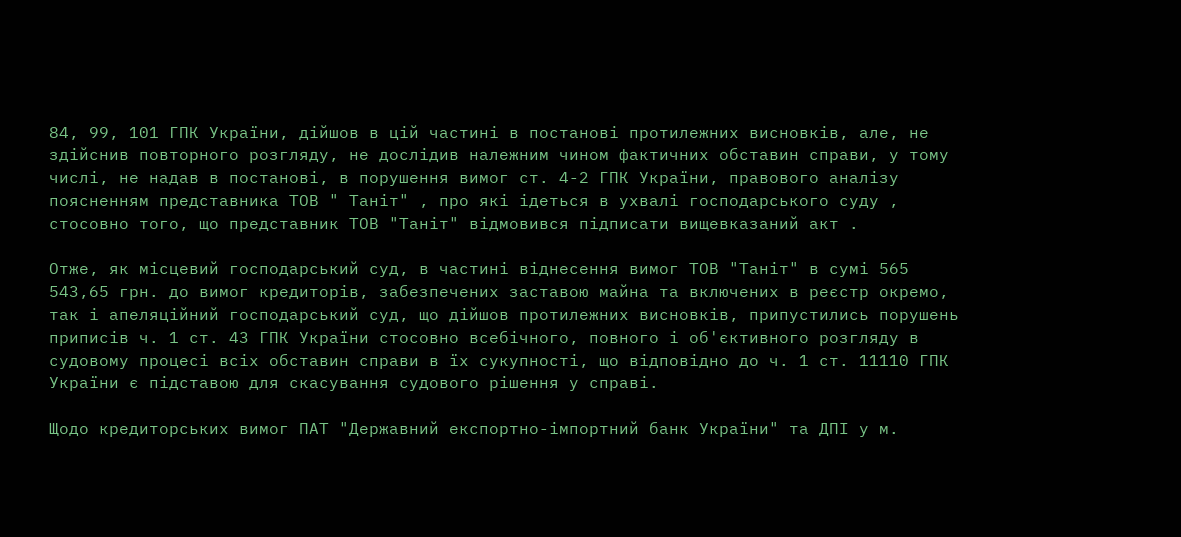84, 99, 101 ГПК України, дійшов в цій частині в постанові протилежних висновків, але, не здійснив повторного розгляду, не дослідив належним чином фактичних обставин справи, у тому числі, не надав в постанові, в порушення вимог ст. 4-2 ГПК України, правового аналізу поясненням представника ТОВ " Таніт" , про які ідеться в ухвалі господарського суду , стосовно того, що представник ТОВ "Таніт" відмовився підписати вищевказаний акт .

Отже, як місцевий господарський суд, в частині віднесення вимог ТОВ "Таніт" в сумі 565 543,65 грн. до вимог кредиторів, забезпечених заставою майна та включених в реєстр окремо, так і апеляційний господарський суд, що дійшов протилежних висновків, припустились порушень приписів ч. 1 ст. 43 ГПК України стосовно всебічного, повного і об'єктивного розгляду в судовому процесі всіх обставин справи в їх сукупності, що відповідно до ч. 1 ст. 11110 ГПК України є підставою для скасування судового рішення у справі.

Щодо кредиторських вимог ПАТ "Державний експортно-імпортний банк України" та ДПІ у м.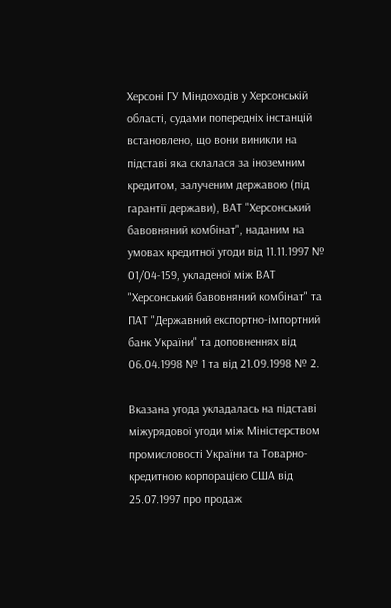Херсоні ГУ Міндоходів у Херсонській області, судами попередніх інстанцій встановлено, що вони виникли на підставі яка склалася за іноземним кредитом, залученим державою (під гарантії держави), ВАТ "Херсонський бавовняний комбінат", наданим на умовах кредитної угоди від 11.11.1997 № 01/04-159, укладеної між ВАТ "Херсонський бавовняний комбінат" та ПАТ "Державний експортно-імпортний банк України" та доповненнях від 06.04.1998 № 1 та від 21.09.1998 № 2.

Вказана угода укладалась на підставі міжурядової угоди між Міністерством промисловості України та Товарно-кредитною корпорацією США від 25.07.1997 про продаж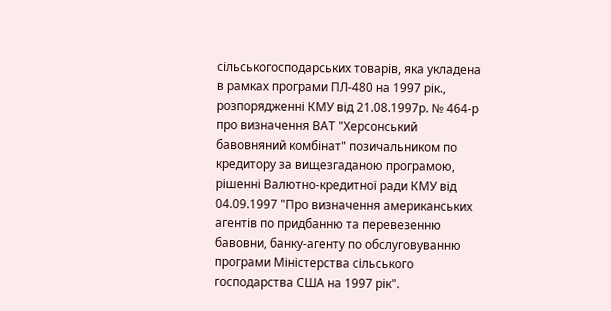сільськогосподарських товарів, яка укладена в рамках програми ПЛ-480 на 1997 рік., розпорядженні КМУ від 21.08.1997р. № 464-р про визначення ВАТ "Херсонський бавовняний комбінат" позичальником по кредитору за вищезгаданою програмою, рішенні Валютно-кредитної ради КМУ від 04.09.1997 "Про визначення американських агентів по придбанню та перевезенню бавовни, банку-агенту по обслуговуванню програми Міністерства сільського господарства США на 1997 рік".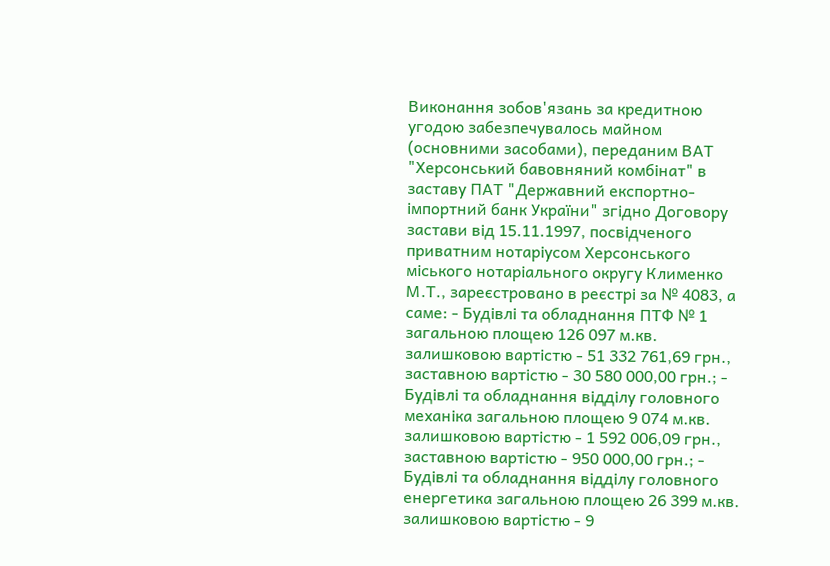Виконання зобов'язань за кредитною угодою забезпечувалось майном (основними засобами), переданим ВАТ "Херсонський бавовняний комбінат" в заставу ПАТ "Державний експортно-імпортний банк України" згідно Договору застави від 15.11.1997, посвідченого приватним нотаріусом Херсонського міського нотаріального округу Клименко М.Т., зареєстровано в реєстрі за № 4083, а саме: - Будівлі та обладнання ПТФ № 1 загальною площею 126 097 м.кв. залишковою вартістю - 51 332 761,69 грн., заставною вартістю - 30 580 000,00 грн.; - Будівлі та обладнання відділу головного механіка загальною площею 9 074 м.кв. залишковою вартістю - 1 592 006,09 грн., заставною вартістю - 950 000,00 грн.; - Будівлі та обладнання відділу головного енергетика загальною площею 26 399 м.кв. залишковою вартістю - 9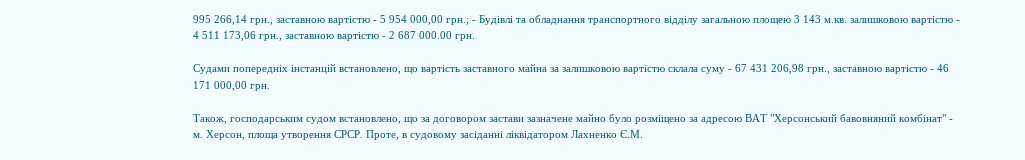995 266,14 грн., заставною вартістю - 5 954 000,00 грн.; - Будівлі та обладнання транспортного відділу загальною площею 3 143 м.кв. залишковою вартістю - 4 511 173,06 грн., заставною вартістю - 2 687 000.00 грн.

Судами попередніх інстанцій встановлено, що вартість заставного майна за залишковою вартістю склала суму - 67 431 206,98 грн., заставною вартістю - 46 171 000,00 грн.

Також, господарським судом встановлено, що за договором застави зазначене майно було розміщено за адресою ВАТ "Херсонський бавовняний комбінат" - м. Херсон, площа утворення СРСР. Проте, в судовому засіданні ліквідатором Лахненко Є.М.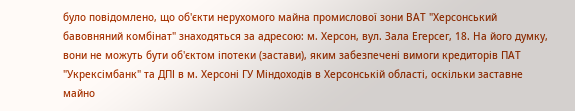було повідомлено, що об'єкти нерухомого майна промислової зони ВАТ "Херсонський бавовняний комбінат" знаходяться за адресою: м. Херсон, вул. Зала Егерсег, 18. На його думку, вони не можуть бути об'єктом іпотеки (застави), яким забезпечені вимоги кредиторів ПАТ "Укрексімбанк" та ДПІ в м. Херсоні ГУ Міндоходів в Херсонській області, оскільки заставне майно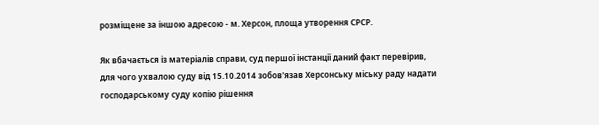розміщене за іншою адресою - м. Херсон, площа утворення СРСР.

Як вбачається із матеріалів справи, суд першої інстанції даний факт перевірив, для чого ухвалою суду від 15.10.2014 зобов'язав Херсонську міську раду надати господарському суду копію рішення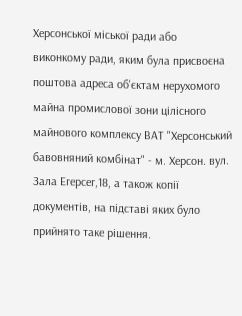Херсонської міської ради або виконкому ради, яким була присвоєна поштова адреса об'єктам нерухомого майна промислової зони цілісного майнового комплексу ВАТ "Херсонський бавовняний комбінат" - м. Херсон. вул. Зала Егерсег,18, а також копії документів, на підставі яких було прийнято таке рішення.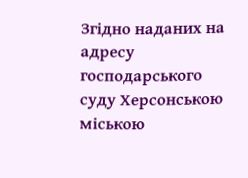Згідно наданих на адресу господарського суду Херсонською міською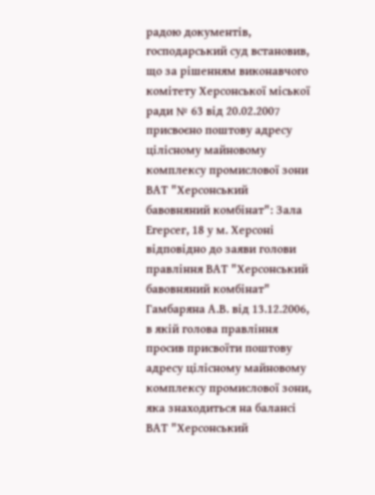радою документів, господарський суд встановив, що за рішенням виконавчого комітету Херсонської міської ради № 63 від 20.02.2007 присвоєно поштову адресу цілісному майновому комплексу промислової зони ВАТ "Херсонський бавовняний комбінат": Зала Егерсег, 18 у м. Херсоні відповідно до заяви голови правління ВАТ "Херсонський бавовняний комбінат" Гамбаряна А.В. від 13.12.2006, в якій голова правління просив присвоїти поштову адресу цілісному майновому комплексу промислової зони, яка знаходиться на балансі ВАТ "Херсонський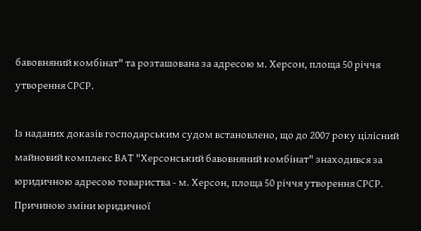бавовняний комбінат" та розташована за адресою м. Херсон, площа 50 річчя утворення СРСР.

Із наданих доказів господарським судом встановлено, що до 2007 року цілісний майновий комплекс ВАТ "Херсонський бавовняний комбінат" знаходився за юридичною адресою товариства - м. Херсон, площа 50 річчя утворення СРСР. Причиною зміни юридичної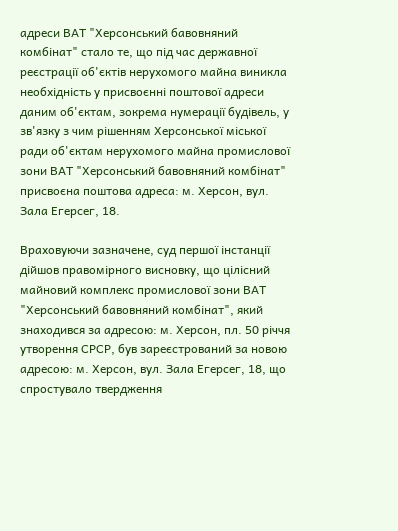адреси ВАТ "Херсонський бавовняний комбінат" стало те, що під час державної реєстрації об'єктів нерухомого майна виникла необхідність у присвоєнні поштової адреси даним об'єктам, зокрема нумерації будівель, у зв'язку з чим рішенням Херсонської міської ради об'єктам нерухомого майна промислової зони ВАТ "Херсонський бавовняний комбінат" присвоєна поштова адреса: м. Херсон, вул. Зала Егерсег, 18.

Враховуючи зазначене, суд першої інстанції дійшов правомірного висновку, що цілісний майновий комплекс промислової зони ВАТ "Херсонський бавовняний комбінат", який знаходився за адресою: м. Херсон, пл. 50 річчя утворення СРСР, був зареєстрований за новою адресою: м. Херсон, вул. Зала Егерсег, 18, що спростувало твердження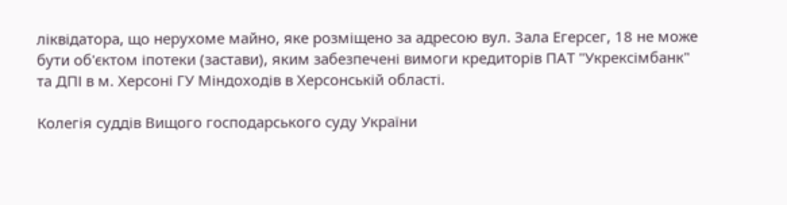ліквідатора, що нерухоме майно, яке розміщено за адресою вул. Зала Егерсег, 18 не може бути об'єктом іпотеки (застави), яким забезпечені вимоги кредиторів ПАТ "Укрексімбанк" та ДПІ в м. Херсоні ГУ Міндоходів в Херсонській області.

Колегія суддів Вищого господарського суду України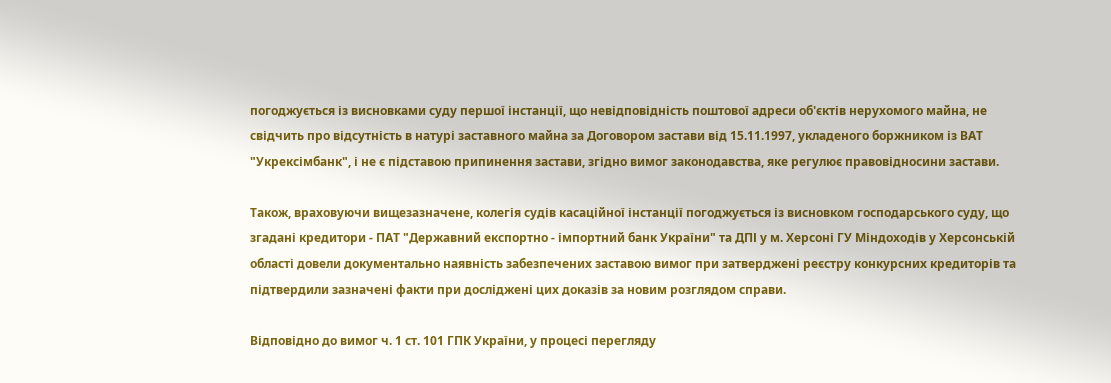погоджується із висновками суду першої інстанції, що невідповідність поштової адреси об'єктів нерухомого майна, не свідчить про відсутність в натурі заставного майна за Договором застави від 15.11.1997, укладеного боржником із ВАТ "Укрексімбанк", і не є підставою припинення застави, згідно вимог законодавства, яке регулює правовідносини застави.

Також, враховуючи вищезазначене, колегія судів касаційної інстанції погоджується із висновком господарського суду, що згадані кредитори - ПАТ "Державний експортно - імпортний банк України" та ДПІ у м. Херсоні ГУ Міндоходів у Херсонській області довели документально наявність забезпечених заставою вимог при затверджені реєстру конкурсних кредиторів та підтвердили зазначені факти при досліджені цих доказів за новим розглядом справи.

Відповідно до вимог ч. 1 ст. 101 ГПК України, у процесі перегляду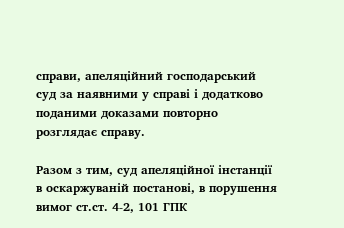справи, апеляційний господарський суд за наявними у справі і додатково поданими доказами повторно розглядає справу.

Разом з тим, суд апеляційної інстанції в оскаржуваній постанові, в порушення вимог ст.ст. 4-2, 101 ГПК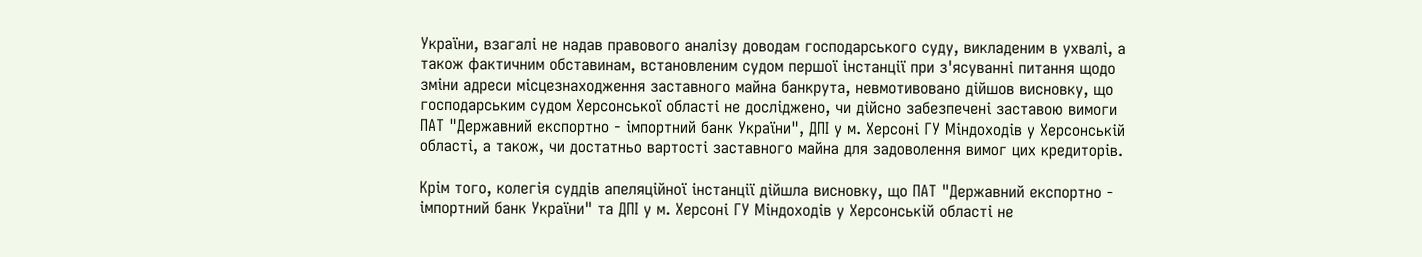України, взагалі не надав правового аналізу доводам господарського суду, викладеним в ухвалі, а також фактичним обставинам, встановленим судом першої інстанції при з'ясуванні питання щодо зміни адреси місцезнаходження заставного майна банкрута, невмотивовано дійшов висновку, що господарським судом Херсонської області не досліджено, чи дійсно забезпечені заставою вимоги ПАТ "Державний експортно - імпортний банк України", ДПІ у м. Херсоні ГУ Міндоходів у Херсонській області, а також, чи достатньо вартості заставного майна для задоволення вимог цих кредиторів.

Крім того, колегія суддів апеляційної інстанції дійшла висновку, що ПАТ "Державний експортно - імпортний банк України" та ДПІ у м. Херсоні ГУ Міндоходів у Херсонській області не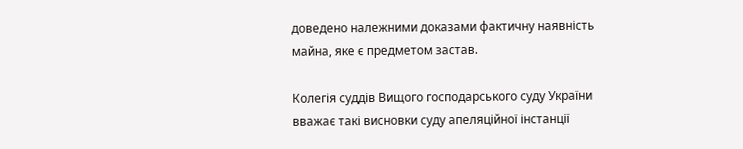доведено належними доказами фактичну наявність майна, яке є предметом застав.

Колегія суддів Вищого господарського суду України вважає такі висновки суду апеляційної інстанції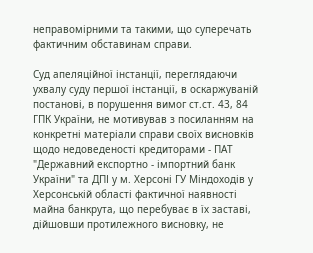неправомірними та такими, що суперечать фактичним обставинам справи.

Суд апеляційної інстанції, переглядаючи ухвалу суду першої інстанції, в оскаржуваній постанові, в порушення вимог ст.ст. 43, 84 ГПК України, не мотивував з посиланням на конкретні матеріали справи своїх висновків щодо недоведеності кредиторами - ПАТ "Державний експортно - імпортний банк України" та ДПІ у м. Херсоні ГУ Міндоходів у Херсонській області фактичної наявності майна банкрута, що перебуває в їх заставі, дійшовши протилежного висновку, не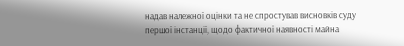надав належної оцінки та не спростував висновків суду першої інстанції, щодо фактичної наявності майна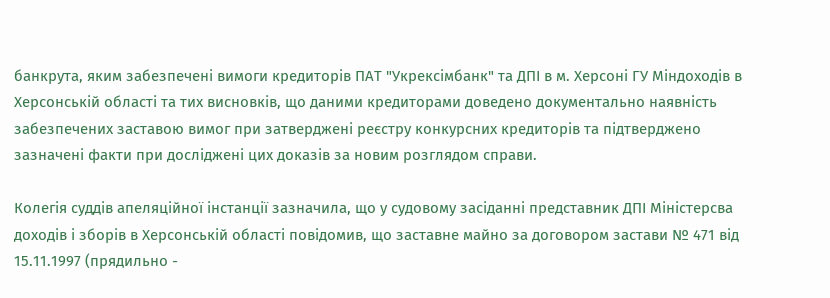банкрута, яким забезпечені вимоги кредиторів ПАТ "Укрексімбанк" та ДПІ в м. Херсоні ГУ Міндоходів в Херсонській області та тих висновків, що даними кредиторами доведено документально наявність забезпечених заставою вимог при затверджені реєстру конкурсних кредиторів та підтверджено зазначені факти при досліджені цих доказів за новим розглядом справи.

Колегія суддів апеляційної інстанції зазначила, що у судовому засіданні представник ДПІ Міністерсва доходів і зборів в Херсонській області повідомив, що заставне майно за договором застави № 471 від 15.11.1997 (прядильно -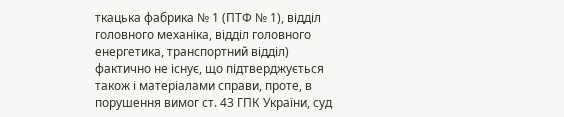ткацька фабрика № 1 (ПТФ № 1), відділ головного механіка, відділ головного енергетика, транспортний відділ) фактично не існує, що підтверджується також і матеріалами справи, проте, в порушення вимог ст. 43 ГПК України, суд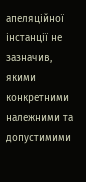апеляційної інстанції не зазначив, якими конкретними належними та допустимими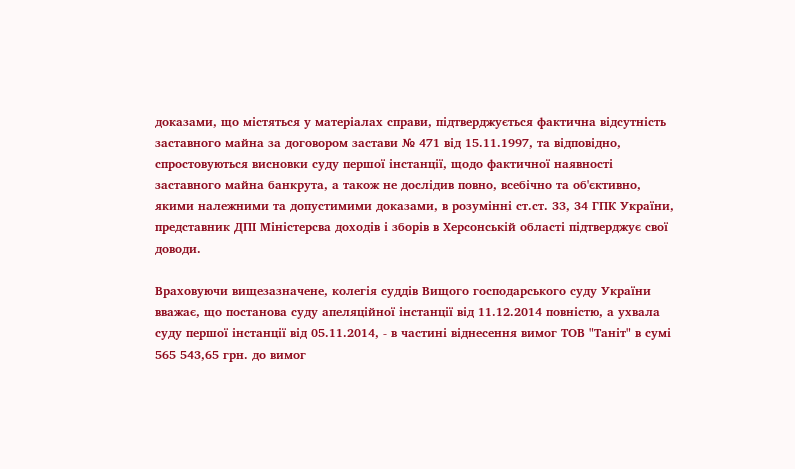доказами, що містяться у матеріалах справи, підтверджується фактична відсутність заставного майна за договором застави № 471 від 15.11.1997, та відповідно, спростовуються висновки суду першої інстанції, щодо фактичної наявності заставного майна банкрута, а також не дослідив повно, всебічно та об'єктивно, якими належними та допустимими доказами, в розумінні ст.ст. 33, 34 ГПК України, представник ДПІ Міністерсва доходів і зборів в Херсонській області підтверджує свої доводи.

Враховуючи вищезазначене, колегія суддів Вищого господарського суду України вважає, що постанова суду апеляційної інстанції від 11.12.2014 повністю, а ухвала суду першої інстанції від 05.11.2014, - в частині віднесення вимог ТОВ "Таніт" в сумі 565 543,65 грн. до вимог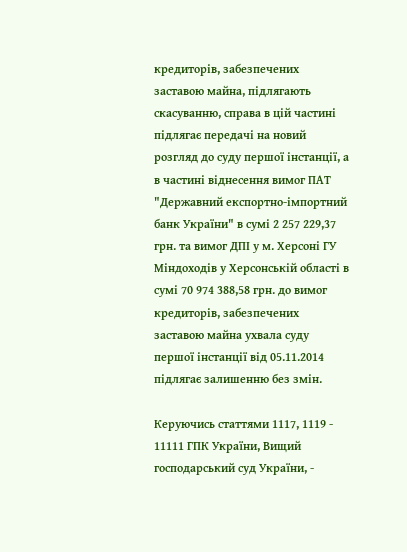кредиторів, забезпечених заставою майна, підлягають скасуванню, справа в цій частині підлягає передачі на новий розгляд до суду першої інстанції, а в частині віднесення вимог ПАТ "Державний експортно-імпортний банк України" в сумі 2 257 229,37 грн. та вимог ДПІ у м. Херсоні ГУ Міндоходів у Херсонській області в сумі 70 974 388,58 грн. до вимог кредиторів, забезпечених заставою майна ухвала суду першої інстанції від 05.11.2014 підлягає залишенню без змін.

Керуючись статтями 1117, 1119 - 11111 ГПК України, Вищий господарський суд України, -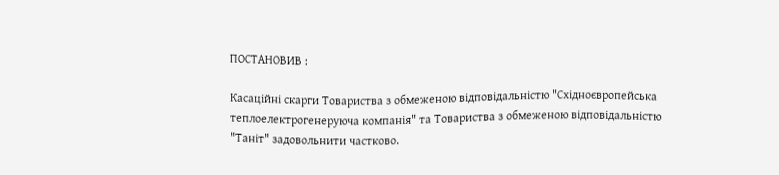ПОСТАНОВИВ :

Касаційні скарги Товариства з обмеженою відповідальністю "Східноєвропейська теплоелектрогенеруюча компанія" та Товариства з обмеженою відповідальністю "Таніт" задовольнити частково.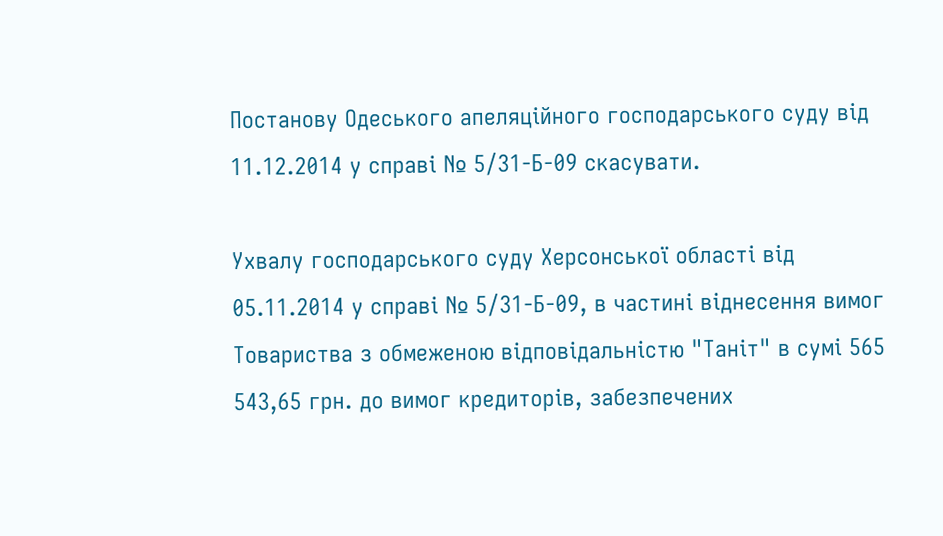Постанову Одеського апеляційного господарського суду від 11.12.2014 у справі № 5/31-Б-09 скасувати.

Ухвалу господарського суду Херсонської області від 05.11.2014 у справі № 5/31-Б-09, в частині віднесення вимог Товариства з обмеженою відповідальністю "Таніт" в сумі 565 543,65 грн. до вимог кредиторів, забезпечених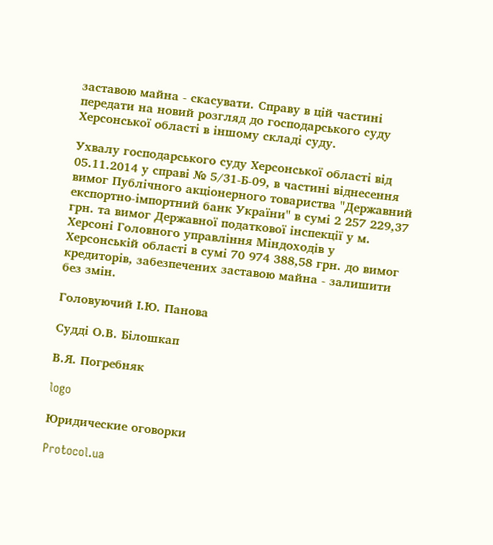заставою майна - скасувати. Справу в цій частині передати на новий розгляд до господарського суду Херсонської області в іншому складі суду.

Ухвалу господарського суду Херсонської області від 05.11.2014 у справі № 5/31-Б-09, в частині віднесення вимог Публічного акціонерного товариства "Державний експортно-імпортний банк України" в сумі 2 257 229,37 грн. та вимог Державної податкової інспекції у м. Херсоні Головного управління Міндоходів у Херсонській області в сумі 70 974 388,58 грн. до вимог кредиторів, забезпечених заставою майна - залишити без змін.

Головуючий І.Ю. Панова

Судді О.В. Білошкап

В.Я. Погребняк

logo

Юридические оговорки

Protocol.ua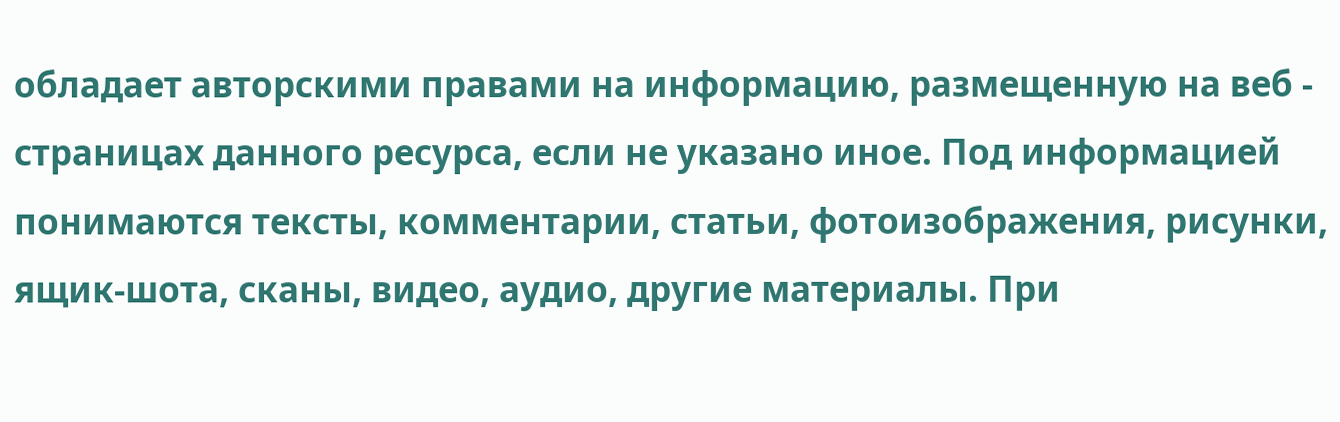обладает авторскими правами на информацию, размещенную на веб - страницах данного ресурса, если не указано иное. Под информацией понимаются тексты, комментарии, статьи, фотоизображения, рисунки, ящик-шота, сканы, видео, аудио, другие материалы. При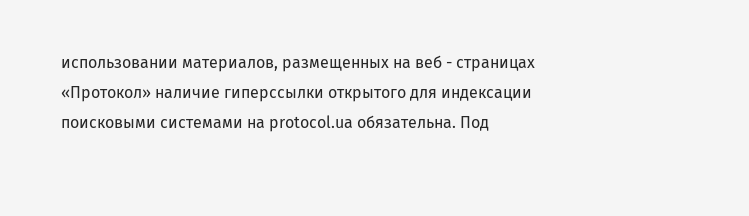использовании материалов, размещенных на веб - страницах «Протокол» наличие гиперссылки открытого для индексации поисковыми системами на protocol.ua обязательна. Под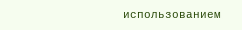использованием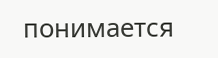понимается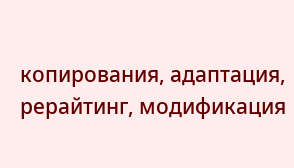копирования, адаптация, рерайтинг, модификация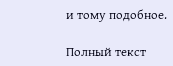и тому подобное.

Полный текст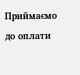Приймаємо до оплати